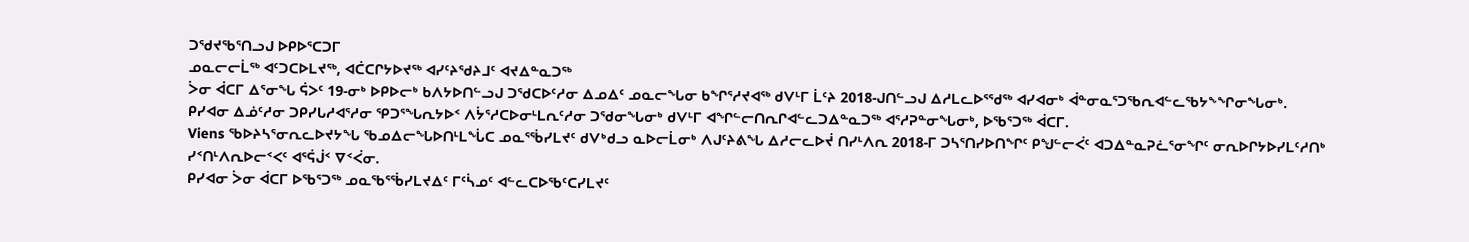ᑐᖁᔪᖃᕐᑎᓗᒍ ᐅᑭᐅᕐᑕᑐᒥ
ᓄᓇᓕᓕᒫᖅ ᐊᑦᑐᑕᐅᒪᔪᖅ, ᐊᑖᑕᒋᔭᐅᔪᖅ ᐊᓯᑦᔨᖁᔨᒧᑦ ᐊᔪᐃᓐᓇᑐᖅ
ᐴᓂ ᐋᑕᒥ ᐃᕐᓂᖓ ᕌᐳᑦ 19-ᓂᒃ ᐅᑭᐅᓕᒃ ᑲᐱᔭᐅᑎᓪᓗᒍ ᑐᖁᑕᐅᑦᓱᓂ ᐃᓄᐃᑦ ᓄᓇᓕᖓᓂ ᑲᖏᕐᓱᔪᐊᖅ ᑯᐯᒻᒥ ᒫᑦᔨ 2018-ᒍᑎᓪᓗᒍ ᐃᓱᒪᓚᐅᕐᕐᑯᖅ ᐊᓯᐊᓂᒃ ᐋᓐᓂᓇᕐᑐᖃᕆᐊᓪᓚᖃᔭᖕᖏᓂᖓᓂᒃ.
ᑭᓯᐊᓂ ᐃᓅᑦᓱᓂ ᑐᑭᓯᒐᓱᐊᕐᓱᓂ ᕿᑐᕐᖓᕆᔭᐅᑉ ᐱᔮᕐᓱᑕᐅᓂᒻᒪᕆᑦᓱᓂ ᑐᖁᓂᖓᓂᒃ ᑯᐯᒻᒥ ᐊᖏᓪᓕᑎᕆᒋᐊᓪᓚᑐᐃᓐᓇᑐᖅ ᐊᕐᓱᕈᓐᓂᖓᓂᒃ, ᐅᖃᕐᑐᖅ ᐋᑕᒥ.
Viens ᖃᐅᔨᓴᕐᓂᕆᓚᐅᔪᔭᖓ ᖃᓄᐃᓕᖓᐅᑎᒻᒪᖔᑕ ᓄᓇᕐᖄᓯᒪᔪᑦ ᑯᐯᒃᑯᓗ ᓇᐅᓕᒫᓂᒃ ᐱᒍᑦᔨᕕᖓ ᐃᓱᓕᓚᐅᔫ ᑎᓯᒻᐱᕆ 2018-ᒥ ᑐᓴᕐᑎᓯᐅᑎᖏᑦ ᑭᖑᓪᓕᐹᑦ ᐊᑐᐃᓐᓇᕈᓛᕐᓂᖏᑦ ᓂᕆᐅᒋᔭᐅᓯᒪᑦᓱᑎᒃ ᓯᑉᑎᒻᐱᕆᐅᓕᑉᐸᑦ ᐊᕐᕌᒎᑉ ᐁᑉᐹᓂ.
ᑭᓯᐊᓂ ᐴᓂ ᐋᑕᒥ ᐅᖃᕐᑐᖅ ᓄᓇᖃᕐᖄᓯᒪᔪᐃᑦ ᒥᑦᓵᓄᑦ ᐊᓪᓚᑕᐅᖃᑦᑕᓯᒪᔪᑦ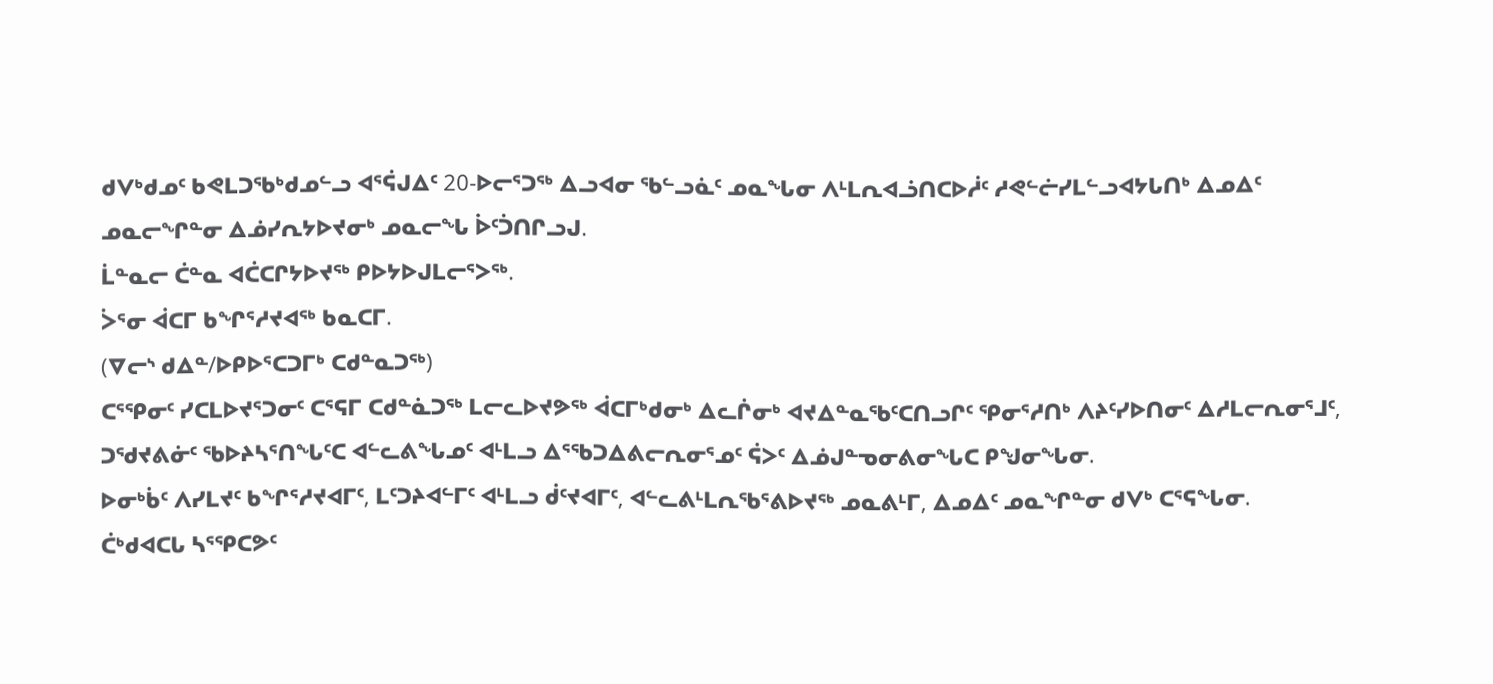ᑯᐯᒃᑯᓄᑦ ᑲᕙᒪᑐᖃᒃᑯᓄᓪᓗ ᐊᕐᕌᒍᐃᑦ 20-ᐅᓕᕐᑐᖅ ᐃᓗᐊᓂ ᖃᓪᓗᓈᑦ ᓄᓇᖓᓂ ᐱᒻᒪᕆᐊᓘᑎᑕᐅᓲᑦ ᓱᕙᓪᓖᓯᒪᓪᓗᐊᔭᒐᑎᒃ ᐃᓄᐃᑦ ᓄᓇᓕᖏᓐᓂ ᐃᓅᓯᕆᔭᐅᔪᓂᒃ ᓄᓇᓕᖓ ᐆᑦᑑᑎᒋᓗᒍ.
ᒫᓐᓇᓕ ᑖᓐᓇ ᐊᑖᑕᒋᔭᐅᔪᖅ ᑭᐅᔭᐅᒍᒪᓕᕐᐳᖅ.
ᐴᕐᓂ ᐋᑕᒥ ᑲᖏᕐᓱᔪᐊᖅ ᑲᓇᑕᒥ.
(ᐁᓕᔅ ᑯᐃᓐ/ᐅᑭᐅᕐᑕᑐᒥᒃ ᑕᑯᓐᓇᑐᖅ)
ᑕᕐᕿᓂᑦ ᓯᑕᒪᐅᔪᕐᑐᓂᑦ ᑕᕐᕋᒥ ᑕᑯᓐᓈᑐᖅ ᒪᓕᓚᐅᔪᕗᖅ ᐋᑕᒥᒃᑯᓂᒃ ᐃᓚᒌᓂᒃ ᐊᔪᐃᓐᓇᖃᑦᑕᑎᓗᒋᑦ ᕿᓂᕐᓱᑎᒃ ᐱᔨᑦᓯᐅᑎᓂᑦ ᐃᓱᒪᓕᕆᓂᕐᒧᑦ, ᑐᖁᔪᕕᓃᑦ ᖃᐅᔨᓴᕐᑎᖓᑦᑕ ᐊᓪᓚᕕᖓᓄᑦ ᐊᒻᒪᓗ ᐃᕐᖃᑐᐃᕕᓕᕆᓂᕐᓄᑦ ᕌᐳᑦ ᐃᓅᒍᓐᓀᓂᕕᓂᖓᑕ ᑭᖑᓂᖓᓂ.
ᐅᓂᒃᑳᑦ ᐱᓯᒪᔪᑦ ᑲᖏᕐᓱᔪᐊᒥᑦ, ᒪᑦᑐᔨᐊᓪᒥᑦ ᐊᒻᒪᓗ ᑰᑦᔪᐊᒥᑦ, ᐊᓪᓚᕕᒻᒪᕆᖃᕐᕕᐅᔪᖅ ᓄᓇᕕᒻᒥ, ᐃᓄᐃᑦ ᓄᓇᖏᓐᓂ ᑯᐯᒃ ᑕᕐᕋᖓᓂ.
ᑖᒃᑯᐊᑕᒐ ᓴᕐᕿᑕᕗᑦ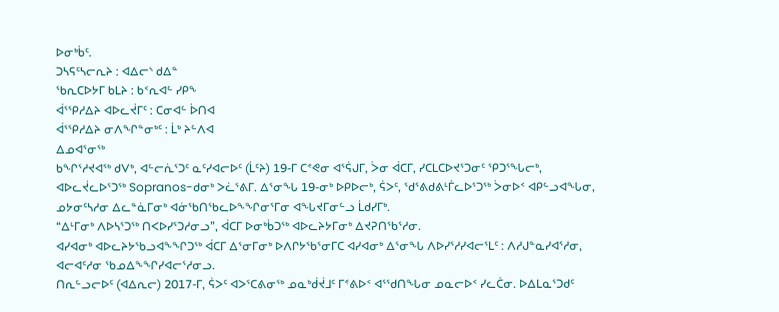ᐅᓂᒃᑳᑦ.
ᑐᓴᕋᑦᓴᓕᕆᔨ : ᐊᐃᓕᔅ ᑯᐃᓐ
ᖃᕆᑕᐅᔭᒥ ᑲᒪᔨ : ᑲᑉᕆᐊᓪ ᓯᑭᖕ
ᐋᕐᕿᓱᐃᔨ ᐊᐅᓚᔫᒥᑦ : ᑕᓂᐊᓪ ᐆᑎᐊ
ᐋᕐᕿᓱᐃᔨ ᓂᐱᖏᓐᓂᒃᑦ : ᒫᒃ ᔨᓪᐱᐊ
ᐃᓄᐊᕐᓂᖅ
ᑲᖏᕐᓱᔪᐊᖅ ᑯᐯᒃ, ᐊᓪᓕᕇᕐᑐᑦ ᓇᑦᓯᐊᓕᐅᑦ (ᒫᑦᔨ) 19-ᒥ ᑕᕝᕙᓂ ᐊᕐᕌᒍᒥ, ᐴᓂ ᐋᑕᒥ, ᓯᑕᒪᑕᐅᔪᕐᑐᓂᑦ ᕿᑐᕐᖓᓕᒃ, ᐊᐅᓚᔫᓚᐅᕐᑐᖅ Sopranos-ᑯᓂᒃ ᐳᓛᕐᕕᒥ. ᐃᕐᓂᖓ 19-ᓂᒃ ᐅᑭᐅᓕᒃ, ᕌᐳᑦ, ᖁᕐᕕᑯᕕᒻᒦᓚᐅᕐᑐᖅ ᐴᓂᐅᑉ ᐊᑭᓪᓗᐊᖓᓂ, ᓄᔭᓂᑦᓴᓱᓂ ᐃᓚᓐᓈᒥᓂᒃ ᐊᓃᖃᑎᖃᓚᐅᖕᖏᓂᕐᒥᓂ ᐊᖓᔪᒥᓂᓪᓗ ᒫᑯᓯᒥᒃ.
“ᐃᒻᒥᓂᒃ ᐱᐅᓴᕐᑐᖅ ᑎᐸᐅᓯᕐᑐᓱᓂᓗ”, ᐋᑕᒥ ᐅᓂᒃᑳᑐᖅ ᐊᐅᓚᔨᔭᒥᓂᒃ ᐃᔪᕈᑎᖃᕐᓱᓂ.
ᐊᓯᐊᓂᒃ ᐊᐅᓚᔨᔭᖃᓗᐊᖕᖏᑐᖅ ᐋᑕᒥ ᐃᕐᓂᒥᓂᒃ ᐅᐱᒋᔭᖃᕐᓂᒥᑕ ᐊᓯᐊᓂᒃ ᐃᕐᓂᖓ ᐱᐅᓯᕐᓱᓯᐊᓕᕐᒪᑦ : ᐱᓱᒍᓐᓇᓯᐊᕐᓱᓂ, ᐊᓕᐊᑦᓱᓂ ᖃᓄᐃᖕᖏᓯᐊᓕᕐᓱᓂᓗ.
ᑎᕆᓪᓗᓕᐅᑦ (ᐊᐃᕆᓕ) 2017-ᒥ, ᕌᐳᑦ ᐊᐳᕐᑕᕕᓂᖅ ᓄᓇᒃᑰᔫᒧᑦ ᒥᕝᕕᐅᑉ ᐊᕐᖁᑎᖓᓂ ᓄᓇᓕᐅᑉ ᓯᓚᑖᓂ. ᐅᐃᒪᓇᕐᑐᑯᑦ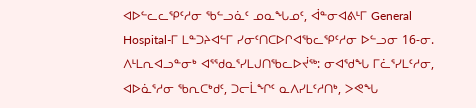ᐊᐅᓪᓚᓚᕿᑦᓱᓂ ᖃᓪᓗᓈᑦ ᓄᓇᖓᓄᑦ, ᐋᓐᓂᐊᕕᒻᒥ General Hospital-ᒥ ᒪᓐᑐᔨᐊᓪᒥ ᓯᓂᑦᑎᑕᐅᒋᐊᖃᓚᕿᑦᓱᓂ ᐅᓪᓗᓂ 16-ᓂ.  ᐱᒻᒪᕆᐊᓗᓐᓂᒃ ᐊᕐᕐᑯᓇᕐᓯᒪᒍᑎᖃᓚᐅᔫᖅ: ᓂᐊᖁᖓ ᒥᓛᕐᓯᒪᑦᓱᓂ, ᐊᐅᓈᕐᓱᓂ ᖃᕆᑕᒃᑯᑦ, ᑐᓕᒫᖏᑦ ᓇᐱᓯᒪᑦᓱᑎᒃ, ᐳᕙᖓ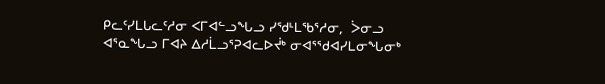ᑭᓚᑦᓯᒪᒐᓚᑦᓱᓂ ᐸᒥᐊᓪᓗᖓᓗ ᓯᖁᒻᒪᖃᕐᓱᓂ,  ᐴᓂᓗ ᐊᕐᓇᖓᓗ ᒥᐊᔨ ᐃᓱᒫᓗᕐᕈᐊᓚᐅᔫᒃ ᓂᐊᕐᕐᑯᐊᓯᒪᓂᖓᓂᒃ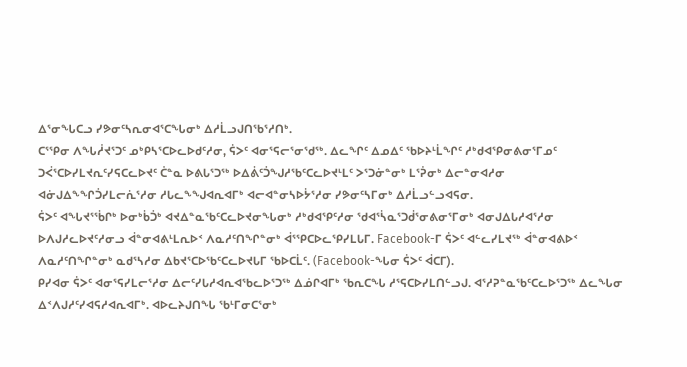ᐃᕐᓂᖓᑕᓗ ᓯᕗᓂᑦᓴᕆᓂᐊᕐᑕᖓᓂᒃ ᐃᓱᒫᓗᒍᑎᖃᕐᓱᑎᒃ.
ᑕᕐᕐᑭᓂ ᐱᖓᓲᔪᕐᑐᑦ ᓄᒃᑭᓴᕐᑕᐅᓚᐅᑯᑦᓱᓂ, ᕌᐳᑦ ᐊᓂᕐᕋᓕᕐᓂᖁᖅ. ᐃᓚᖏᑦ ᐃᓄᐃᑦ ᖃᐅᔨᒻᒫᖏᑦ ᓱᒃᑯᐊᕿᓂᕕᓂᕐᒥᓄᑦ ᑐᐹᕐᑕᐅᓯᒪᔪᕆᑦᓯᕋᑕᓚᐅᔪᑦ ᑖᓐᓇ ᐅᕕᒐᕐᑐᖅ ᐅᐃᕖᑦᑑᖑᓱᖃᑦᑕᓚᐅᔪᒻᒪᑦ ᐳᕐᑐᓃᓐᓂᒃ ᒪᕐᕉᓂᒃ ᐃᓕᓐᓂᐊᓱᓂ ᐊᓃᒍᐃᖕᖏᑑᓯᒪᓕᕇᕐᓱᓂ ᓱᒐᓚᖕᖑᐊᕆᐊᒥᒃ ᐊᓕᐊᓐᓂᓴᐅᔮᕐᓱᓂ ᓯᕗᓂᑦᓴᒥᓂᒃ ᐃᓱᒫᓗᓪᓗᐊᕋᓂ.
ᕌᐳᑦ ᐊᖓᔪᕐᖄᒋᒃ ᐅᓂᒃᑳᑑᒃ ᐊᔪᐃᓐᓇᖃᑦᑕᓚᐅᔪᓂᖓᓂᒃ ᓱᒃᑯᐊᕿᑦᓱᓂ ᖁᐊᕐᓵᓇᕐᑐᑰᕐᓂᕕᓂᕐᒥᓂᒃ ᐊᓂᒍᐃᒐᓱᐊᕐᓱᓂ ᐅᐱᒍᓱᓚᐅᔪᑦᓱᓂᓗ ᐋᓐᓂᐊᕕᒻᒪᕆᐅᑉ ᐱᓇᓱᑦᑎᖏᓐᓂᒃ ᐋᕐᕿᑕᐅᓚᕿᓯᒪᒐᒥ. Facebook-ᒥ ᕌᐳᑦ ᐊᓪᓚᓯᒪᔪᖅ ᐋᓐᓂᐊᕕᐅᑉ ᐱᓇᓱᑦᑎᖏᓐᓂᒃ ᓇᑯᕐᓴᓱᓂ ᐃᑲᔪᕐᑕᐅᖃᑦᑕᓚᐅᔪᒐᒥ ᖃᐅᑕᒫᑦ. (Facebook-ᖓᓂ ᕌᐳᑦ ᐋᑕᒥ).
ᑭᓯᐊᓂ ᕌᐳᑦ ᐊᓂᕐᕋᓯᒪᓕᕐᓱᓂ ᐃᓕᑦᓯᒐᓱᐊᕆᐊᖃᓚᐅᕐᑐᖅ ᐃᓅᒋᐊᒥᒃ ᖃᕆᑕᖓ ᓱᕐᕋᑕᐅᓯᒪᑎᓪᓗᒍ. ᐊᕐᓱᕈᓐᓇᖃᑦᑕᓚᐅᕐᑐᖅ ᐃᓚᖓᓂ ᐃᑉᐱᒍᓱᑦᓯᐊᕋᓱᐊᕆᐊᒥᒃ. ᐊᐅᓚᔨᒍᑎᖓ ᖃᒻᒥᓂᑕᕐᓂᒃ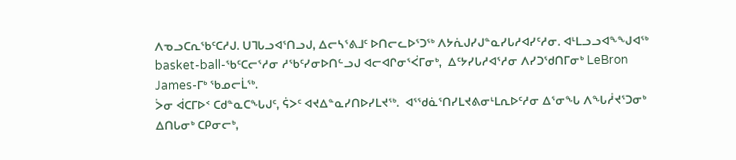ᐱᓀᓗᑕᕆᖃᑦᑕᓱᒍ. ᑌᒣᒐᓗᐊᕐᑎᓗᒍ, ᐃᓕᓴᕐᕕᒧᑦ ᐅᑎᓕᓚᐅᕐᑐᖅ ᐱᔭᕇᒍᓯᒍᓐᓇᓯᒐᓱᐊᓯᑦᓱᓂ. ᐊᒻᒪᓗᓗᐊᖕᖑᐊᖅ basket-ball-ᖃᑦᑕᓕᕐᓱᓂ ᓱᖃᑦᓯᓂᐅᑎᓪᓗᒍ ᐊᓕᐊᒋᓂᕐᐹᒥᓂᒃ,  ᐃᑦᔭᓯᒐᓱᐊᕐᓱᓂ ᐱᓯᑐᖁᑎᒥᓂᒃ LeBron James-ᒥᒃ ᖃᓄᓕᒫᖅ.
ᐴᓂ ᐋᑕᒥᐅᑉ ᑕᑯᓐᓇᑕᖓᒍᑦ, ᕌᐳᑦ ᐊᔪᐃᓐᓇᓯᑎᐅᓯᒪᔪᖅ.  ᐊᕐᕐᑯᓈᕐᑎᓯᒪᔪᕕᓂᒻᒪᕆᐅᑦᓱᓂ ᐃᕐᓂᖓ ᐱᖓᓲᔪᕐᑐᓂᒃ ᐃᑎᒐᓂᒃ ᑕᑭᓂᓕᒃ,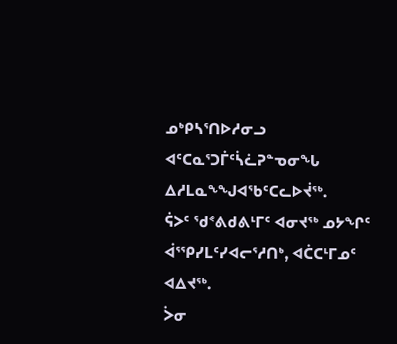ᓄᒃᑭᓴᕐᑎᐅᓱᓂᓗ ᐊᑦᑕᓇᕐᑐᒦᑦᓵᓛᕈᓐᓀᓂᖓ ᐃᓱᒪᓇᖕᖑᐊᖃᑦᑕᓚᐅᔫᖅ.
ᕌᐳᑦ ᖁᕝᕕᑯᕕᒻᒥᑦ ᐊᓂᔪᖅ ᓄᔭᖏᑦ ᐋᕐᕿᓯᒪᑦᓯᐊᓕᕐᓱᑎᒃ, ᐊᑖᑕᒻᒥᓄᑦ ᐊᐃᔪᖅ.
ᐴᓂ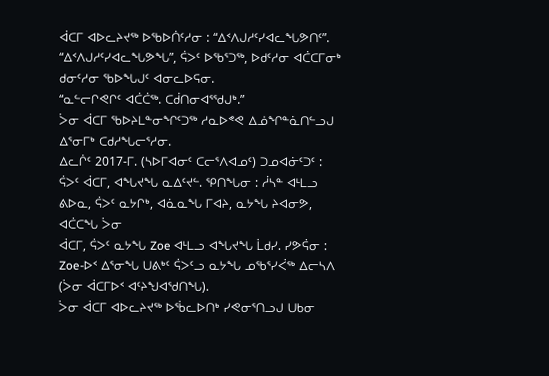ᐋᑕᒥ ᐊᐅᓚᔨᔪᖅ ᐅᖃᐅᑏᑦᓱᓂ : “ᐃᑉᐱᒍᓱᑦᓯᐊᓚᖓᕗᑎᑦ”.
“ᐃᑉᐱᒍᓱᑦᓯᐊᓚᖓᕗᖓ”, ᕌᐳᑦ ᐅᖃᕐᑐᖅ, ᐅᑯᑦᓱᓂ ᐊᑖᑕᒥᓂᒃ ᑯᓂᑦᓱᓂ ᖃᐅᖓᒍᑦ ᐊᓂᓚᐅᕋᓂ.
“ᓇᓪᓕᒋᕙᒋᑦ ᐊᑖᑖᖅ. ᑕᑰᑎᓂᐊᕐᖁᒍᒃ.”
ᐴᓂ ᐋᑕᒥ ᖃᐅᔨᒪᓐᓂᖏᑦᑐᖅ ᓱᓇᐅᕝᕙ ᐃᓅᖏᓐᓈᑎᓪᓗᒍ ᐃᕐᓂᒥᒃ ᑕᑯᓱᖓᓕᕐᓱᓂ.
ᐃᓚᒌᑦ 2017-ᒥ. (ᓴᐅᒥᐊᓂᑦ ᑕᓕᕐᐱᐊᓄᑦ) ᑐᓄᐊᓃᑦᑐᑦ : ᕌᐳᑦ ᐋᑕᒥ, ᐊᖓᔪᖓ ᓇᐃᑦᔪᓪ. ᕿᑎᖓᓂ : ᓲᓴᓐ ᐊᒻᒪᓗ ᕕᐅᓇ, ᕌᐳᑦ ᓇᔭᒋᒃ, ᐊᓈᓇᖓ ᒥᐊᔨ, ᓇᔭᖓ ᔨᐊᓂᕗ, ᐊᑖᑕᖓ ᐴᓂ
ᐋᑕᒥ, ᕌᐳᑦ ᓇᔭᖓ Zoe ᐊᒻᒪᓗ ᐊᖓᔪᖓ ᒫᑯᓯ. ᓯᕗᕌᓂ : Zoe-ᐅᑉ ᐃᕐᓂᖓ ᑌᕕᒃᑦ ᕌᐳᑦᓗ ᓇᔭᖓ ᓄᖃᕐᓯᐹᖅ ᐃᓕᓴᐱ
(ᐴᓂ ᐋᑕᒥᐅᑉ ᐊᑦᔨᖑᐊᖁᑎᖓ).
ᐴᓂ ᐋᑕᒥ ᐊᐅᓚᔨᔪᖅ ᐅᖄᓚᐅᑎᒃ ᓯᕙᓂᕐᑎᓗᒍ ᑌᑲᓂ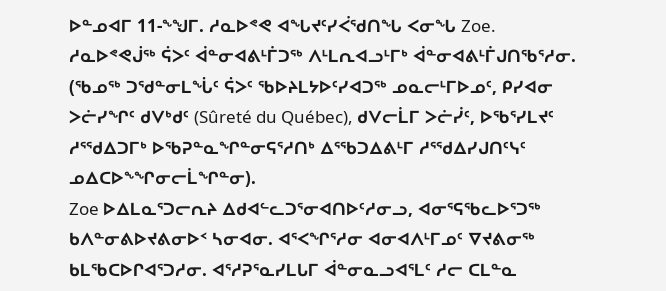ᐅᓐᓄᐊᒥ 11-ᖕᖑᒥ. ᓱᓇᐅᕝᕙ ᐊᖓᔪᑦᓯᐹᖁᑎᖓ ᐸᓂᖓ Zoe.
ᓱᓇᐅᕝᕙᒎᖅ ᕌᐳᑦ ᐋᓐᓂᐊᕕᒻᒦᑐᖅ ᐱᒻᒪᕆᐊᓗᒻᒥᒃ ᐋᓐᓂᐊᕕᒻᒦᒍᑎᖃᕐᓱᓂ.
(ᖃᓄᖅ ᑐᖁᓐᓂᒪᖔᑦ ᕌᐳᑦ ᖃᐅᔨᒪᔭᐅᑦᓯᐊᑐᖅ ᓄᓇᓕᒻᒥᐅᓄᑦ, ᑭᓯᐊᓂ ᐳᓖᓯᖏᑦ ᑯᐯᒃᑯᑦ (Sûreté du Québec), ᑯᐯᓕᒫᒥ ᐳᓖᓰᑦ, ᐅᖃᕐᓯᒪᔪᑦ ᓱᕐᕐᑯᐃᑐᒥᒃ ᐅᖃᕈᓐᓇᖏᓐᓂᕋᕐᓱᑎᒃ ᐃᕐᕐᑲᑐᐃᕕᒻᒥ ᓱᕐᕐᑯᐃᓯᒍᑎᑦᓭᑦ ᓄᐃᑕᐅᖕᖏᓂᓕᒫᖏᓐᓂ).
Zoe ᐅᐃᒪᓇᕐᑐᓕᕆᔨ ᐃᑯᐊᓪᓚᑐᕐᓂᐊᑎᐅᑦᓱᓂᓗ, ᐊᓂᕐᕋᖃᓚᐅᕐᑐᖅ ᑲᐱᓐᓂᕕᐅᔪᕕᓂᐅᑉ ᓴᓂᐊᓂ. ᐊᕐᐸᖏᕐᓱᓂ ᐊᓂᐊᐱᒻᒥᓄᑦ ᐁᔪᕕᓂᖅ ᑲᒪᖃᑕᐅᒋᐊᕐᑐᓱᓂ. ᐊᕐᓱᕈᕐᓇᓯᒪᒐᒥ ᐋᓐᓂᓇᓗᐊᕐᒪᑦ ᓱᓕ ᑕᒪᓐᓇ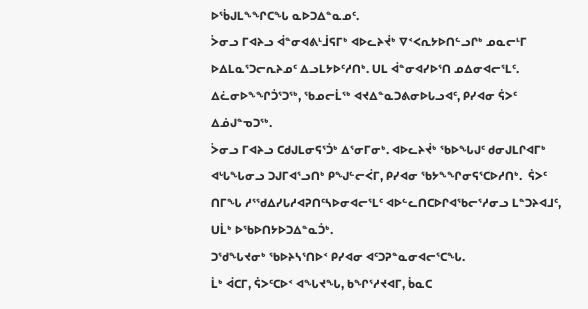ᐅᖄᒍᒪᖕᖏᑕᖓ ᓇᐅᑐᐃᓐᓇᓄᑦ.
ᐴᓂᓗ ᒥᐊᔨᓗ ᐋᓐᓂᐊᕕᒻᒨᕋᒥᒃ ᐊᐅᓚᔨᔫᒃ ᐁᑉᐸᕆᔭᐅᑎᓪᓗᒋᒃ ᓄᓇᓕᒻᒥ ᐅᐃᒪᓇᕐᑐᓕᕆᔨᓄᑦ ᐃᓗᒪᔭᐅᑦᓱᑎᒃ. ᑌᒪ ᐋᓐᓂᐊᓯᐅᕐᑎ ᓄᐃᓂᐊᓕᕐᒪᑦ. ᐃᓛᓂᐅᖕᖏᑑᕐᑐᖅ, ᖃᓄᓕᒫᖅ ᐊᔪᐃᓐᓇᑐᕕᓂᐅᒐᓗᐊᑦ, ᑭᓯᐊᓂ ᕌᐳᑦ ᐃᓅᒍᓐᓀᑐᖅ.
ᐴᓂᓗ ᒥᐊᔨᓗ ᑕᑯᒍᒪᓂᕋᕐᑑᒃ ᐃᕐᓂᒥᓂᒃ. ᐊᐅᓚᔨᔫᒃ ᖃᐅᖓᒍᑦ ᑯᓂᒍᒪᒋᐊᒥᒃ ᐊᒡᒐᖓᓂᓗ ᑐᒍᒥᐊᕐᓗᑎᒃ ᑭᖑᓪᓕᐹᒥ, ᑭᓯᐊᓂ ᖃᔭᖕᖏᓂᕋᕐᑕᐅᓱᑎᒃ.  ᕌᐳᑦ ᑎᒥᖓ ᓱᕐᖁᐃᓯᒐᓱᐊᕈᑎᑦᓴᐅᓂᐊᓕᕐᒪᑦ ᐊᐅᓪᓚᑎᑕᐅᒋᐊᖃᓕᕐᓱᓂᓗ ᒪᓐᑐᔨᐊᒧᑦ, ᑌᒫᒃ ᐅᖃᐅᑎᔭᐅᑐᐃᓐᓇᑑᒃ.
ᑐᖁᖓᔪᓂᒃ ᖃᐅᔨᓴᕐᑎᐅᑉ ᑭᓯᐊᓂ ᐊᑦᑐᕈᓐᓇᓂᐊᓕᕐᑕᖓ.
ᒫᒃ ᐋᑕᒥ, ᕌᐳᑦᑕᐅᑉ ᐊᖓᔪᖓ, ᑲᖏᕐᓱᔪᐊᒥ, ᑳᓇᑕ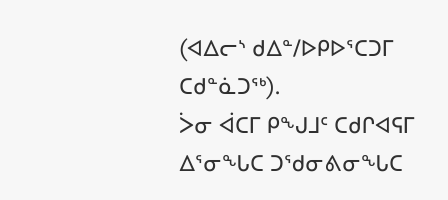(ᐊᐃᓕᔅ ᑯᐃᓐ/ᐅᑭᐅᕐᑕᑐᒥ ᑕᑯᓐᓈᑐᖅ).
ᐴᓂ ᐋᑕᒥ ᑭᖑᒧᑦ ᑕᑯᒋᐊᕋᒥ ᐃᕐᓂᖓᑕ ᑐᖁᓂᕕᓂᖓᑕ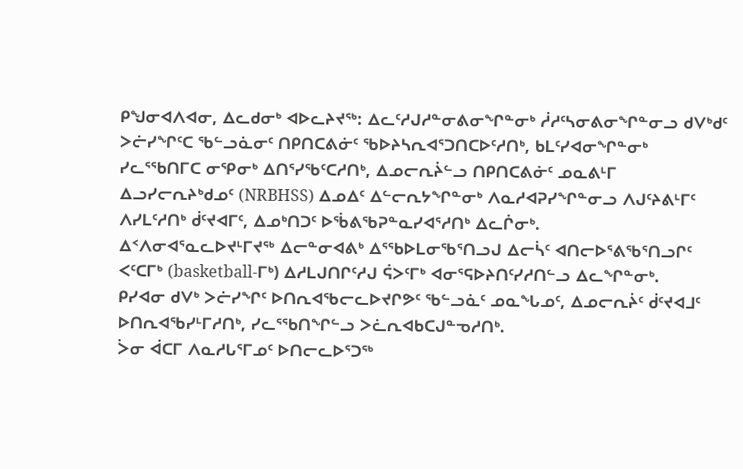ᑭᖑᓂᐊᐱᐊᓂ, ᐃᓚᑯᓂᒃ ᐊᐅᓚᔨᔪᖅ: ᐃᓚᑦᓱᒍᓱᓐᓂᕕᓂᖏᓐᓂᒃ ᓲᓱᑦᓴᓂᕕᓂᖏᓐᓂᓗ ᑯᐯᒃᑯᑦ ᐳᓖᓯᖏᑦᑕ ᖃᓪᓗᓈᓂᑦ ᑎᑭᑎᑕᕕᓃᑦ ᖃᐅᔨᓴᕆᐊᕐᑐᑎᑕᐅᑦᓱᑎᒃ, ᑲᒪᑦᓯᐊᓂᖏᓐᓂᒃ ᓯᓚᕐᕐᑲᑎᒥᑕ ᓂᕿᓂᒃ ᐃᑎᕐᓯᖃᑦᑕᓱᑎᒃ, ᐃᓄᓕᕆᔩᓪᓗ ᑎᑭᑎᑕᕕᓃᑦ ᓄᓇᕕᒻᒥ ᐃᓗᓯᓕᕆᔨᒃᑯᓄᑦ (NRBHSS) ᐃᓄᐃᑦ ᐃᓪᓕᕆᔭᖏᓐᓂᒃ ᐱᓇᓱᐊᕈᓯᖏᓐᓂᓗ ᐱᒍᑦᔨᕕᒻᒥᑦ ᐱᓯᒪᑦᓱᑎᒃ ᑰᑦᔪᐊᒥᑦ, ᐃᓄᒃᑎᑐᑦ ᐅᖄᕕᖃᕈᓐᓇᓯᐊᕐᓱᑎᒃ ᐃᓚᒌᓂᒃ.
ᐃᑉᐱᓂᐊᕐᓇᓚᐅᔪᒻᒥᔪᖅ ᐃᓕᓐᓂᐊᕕᒃ ᐃᕐᕐᑲᐅᒪᓂᖃᕐᑎᓗᒍ ᐃᓕᓵᑦ ᐊᑎᓕᐅᕐᕕᖃᕐᑎᓗᒋᑦ  ᐸᑦᑕᒥᒃ (basketball-ᒥᒃ) ᐃᓱᒪᒍᑎᒋᑦᓱᒍ ᕌᐳᑦᒥᒃ ᐊᓂᕐᕋᐅᔨᑎᑦᓯᓱᑎᓪᓗ ᐃᓚᖏᓐᓂᒃ.
ᑭᓯᐊᓂ ᑯᐯᒃ ᐳᓖᓯᖏᑦ ᐅᑎᕆᐊᖃᓕᓚᐅᔪᒋᕗᑦ ᖃᓪᓗᓈᑦ ᓄᓇᖓᓄᑦ, ᐃᓄᓕᕆᔩᑦ ᑰᑦᔪᐊᒧᑦ ᐅᑎᕆᐊᖃᓯᒻᒥᓱᑎᒃ, ᓯᓚᕐᕐᑲᑎᖏᓪᓗ ᐳᓛᕆᐊᑲᑕᒍᓐᓀᓱᑎᒃ.
ᐴᓂ ᐋᑕᒥ ᐱᓇᓱᒐᕐᒥᓄᑦ ᐅᑎᓕᓚᐅᕐᑐᖅ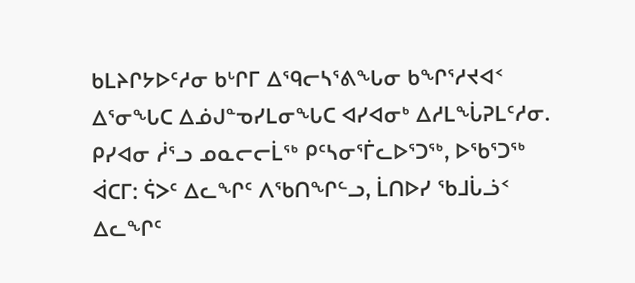ᑲᒪᔨᒋᔭᐅᑦᓱᓂ ᑲᒡᒋᒥ ᐃᙯᓕᓴᕐᕕᖓᓂ ᑲᖏᕐᓱᔪᐊᑉ ᐃᕐᓂᖓᑕ ᐃᓅᒍᓐᓀᓯᒪᓂᖓᑕ ᐊᓯᐊᓂᒃ ᐃᓱᒪᖔᕈᒪᑦᓱᓂ.
ᑭᓯᐊᓂ ᓲᕐᓗ ᓄᓇᓕᓕᒫᖅ ᑭᑦᓴᓂᕐᒦᓚᐅᕐᑐᖅ, ᐅᖃᕐᑐᖅ ᐋᑕᒥ: ᕌᐳᑦ ᐃᓚᖏᑦ ᐱᖃᑎᖏᓪᓗ, ᒫᑎᐅᓯ ᖃᒧᒑᓘᑉ ᐃᓚᖏᑦ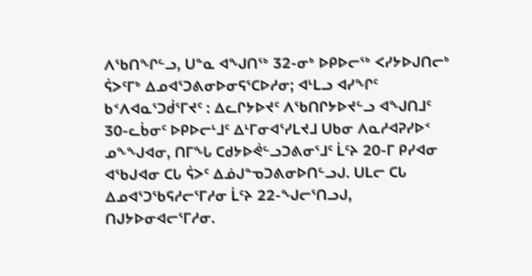ᐱᖃᑎᖏᓪᓗ, ᑌᓐᓇ ᐊᖑᑎᖅ 32-ᓂᒃ ᐅᑭᐅᓕᖅ ᐸᓯᔭᐅᒍᑎᓕᒃ ᕌᐳᑦᒥᒃ ᐃᓄᐊᕐᑐᕕᓂᐅᓂᕋᕐᑕᐅᓱᓂ; ᐊᒻᒪᓗ ᐊᓯᖏᑦ ᑲᑉᐱᐊᓇᕐᑐᑰᕐᒥᔪᑦ : ᐃᓚᒋᔭᐅᔪᑦ ᐱᖃᑎᒋᔭᐅᔪᓪᓗ ᐊᖑᑎᒧᑦ 30-ᓚᑳᓂᑦ ᐅᑭᐅᓕᒻᒧᑦ ᐃᒻᒥᓂᐊᕐᓯᒪᔪᒧ ᑌᑲᓂ ᐱᓇᓱᐊᕈᓯᐅᑉ ᓄᖕᖑᐊᓂ, ᑎᒥᖓ ᑕᑯᔭᐅᕚᓪᓗᑐᕕᓂᕐᒧᑦ ᒫᑦᔨ 20-ᒥ ᑭᓯᐊᓂ ᐊᖃᒍᐊᓂ ᑕᒐ ᕌᐳᑦ ᐃᓅᒍᓐᓀᑐᕕᓂᐅᑎᓪᓗᒍ. ᑌᒪᓕ ᑕᒐ ᐃᓄᐊᕐᑐᖃᕋᓱᓕᕐᒥᓱᓂ ᒫᑦᔨ 22-ᖑᓕᕐᑎᓗᒍ, ᑎᒍᔭᐅᓂᐊᓕᕐᒥᓱᓂ.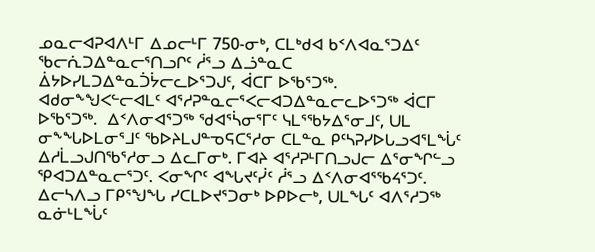ᓄᓇᓕᐊᕈᐊᐱᒻᒥ ᐃᓄᓕᒻᒥ 750-ᓂᒃ, ᑕᒪᒃᑯᐊ ᑲᑉᐱᐊᓇᕐᑐᐃᑦ ᖃᓕᕇᑐᐃᓐᓇᓕᕐᑎᓗᒋᑦ ᓲᕐᓗ ᐃᓘᓐᓇᑕ  ᐄᔭᐅᓯᒪᑐᐃᓐᓇᑑᔮᓕᓚᐅᕐᑐᒍᑦ, ᐋᑕᒥ ᐅᖃᕐᑐᖅ.
ᐊᑯᓂᖕᖑᐸᓪᓕᐊᒪᑦ ᐊᕐᓱᕈᓐᓇᓕᕐᐸᓕᐊᑐᐃᓐᓇᓕᓚᐅᕐᑐᖅ ᐋᑕᒥ ᐅᖃᕐᑐᖅ.  ᐃᑉᐱᓂᐊᕐᑐᖅ ᖁᐊᕐᓵᓂᕐᒥᑦ ᓭᒪᕐᖃᔭᐃᕐᓂᒧᑦ, ᑌᒪ ᓂᖕᖓᐅᒪᓂᕐᒧᑦ ᖃᐅᔨᒪᒍᓐᓀᕋᑕᕐᓱᓂ ᑕᒪᓐᓇ ᑭᑦᓴᕈᓯᐅᒐᓗᐊᕐᒪᖔᑦ ᐃᓱᒫᓗᒍᑎᖃᕐᓱᓂᓗ ᐃᓚᒥᓂᒃ. ᒥᐊᔨ ᐊᕐᓱᕈᒻᒥᑎᓗᒍᓕ ᐃᕐᓂᖏᓪᓗ ᕿᐊᑐᐃᓐᓇᓕᕐᑐᑦ. ᐸᓂᖏᑦ ᐊᖓᔪᑦᓰᑦ ᓲᕐᓗ ᐃᑉᐱᓂᐊᕐᖃᔦᕐᑐᑦ. ᐃᓕᓴᐱᓗ ᒥᑭᕐᖑᖓ ᓯᑕᒪᐅᔪᕐᑐᓂᒃ ᐅᑭᐅᓕᒃ, ᑌᒪᖓᑦ ᐊᐱᕐᓱᑐᖅ ᓇᓃᒻᒪᖔᑦ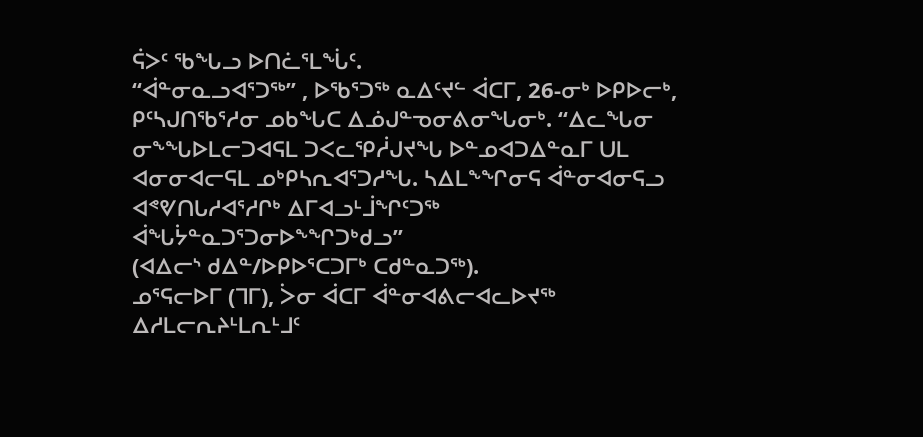ᕌᐳᑦ ᖃᖓᓗ ᐅᑎᓛᕐᒪᖔᑦ.
“ᐋᓐᓂᓇᓗᐊᕐᑐᖅ” , ᐅᖃᕐᑐᖅ ᓇᐃᑦᔪᓪ ᐋᑕᒥ, 26-ᓂᒃ ᐅᑭᐅᓕᒃ, ᑭᑦᓴᒍᑎᖃᕐᓱᓂ ᓄᑲᖓᑕ ᐃᓅᒍᓐᓀᓂᕕᓂᖓᓂᒃ. “ᐃᓚᖓᓂ ᓂᖕᖓᐅᒪᓕᑐᐊᕋᒪ ᑐᐸᓚᕿᓲᒍᔪᖓ ᐅᓐᓄᐊᑐᐃᓐᓇᒥ ᑌᒪ ᐊᓂᓂᐊᓕᕋᒪ ᓄᒃᑭᓴᕆᐊᕐᑐᓱᖓ. ᓴᐃᒪᖕᖏᓂᕋ ᐋᓐᓂᐊᓂᕋᓗ ᐊᕝᕓᑎᒐᓱᐊᕐᓱᒋᒃ ᐃᒥᐊᓗᒻᒨᖏᑦᑐᖅ ᐋᖓᔮᓐᓇᑐᕐᑐᓂᐅᖕᖏᑐᒃᑯᓗ”
(ᐊᐃᓕᔅ ᑯᐃᓐ/ᐅᑭᐅᕐᑕᑐᒥᒃ ᑕᑯᓐᓇᑐᖅ).
ᓄᕐᕋᓕᐅᒥ (ᒣᒥ), ᐴᓂ ᐋᑕᒥ ᐋᓐᓂᐊᕕᓕᐊᓚᐅᔪᖅ ᐃᓱᒪᓕᕆᔨᒻᒪᕆᒻᒧᑦ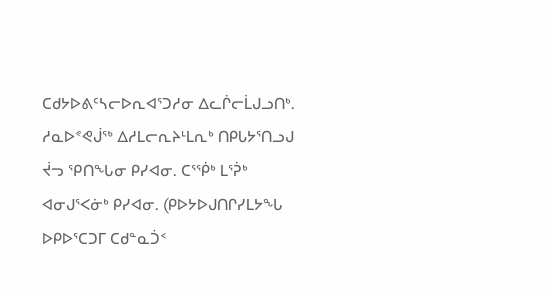ᑕᑯᔭᐅᕕᑦᓴᓕᐅᕆᐊᕐᑐᓱᓂ ᐃᓚᒌᓕᒫᒍᓗᑎᒃ.  ᓱᓇᐅᕝᕙᒎᖅ ᐃᓱᒪᓕᕆᔨᒻᒪᕆᒃ ᑎᑭᒐᔭᕐᑎᓗᒍ ᔫᓓ ᕿᑎᖓᓂ ᑭᓯᐊᓂ. ᑕᕐᕐᑮᒃ ᒪᕐᕉᒃ ᐊᓂᒍᕐᐸᓃᒃ ᑭᓯᐊᓂ. (ᑭᐅᔭᐅᒍᑎᒋᓯᒪᔭᖓ ᐅᑭᐅᕐᑕᑐᒥ ᑕᑯᓐᓇᑑᑉ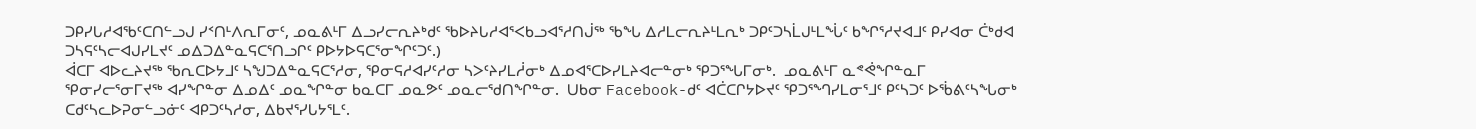ᑐᑭᓯᒐᓱᐊᖃᑦᑕᑎᓪᓗᒍ ᓯᑉᑎᒻᐱᕆᒥᓂᑦ, ᓄᓇᕕᒻᒥ ᐃᓗᓯᓕᕆᔨᒃᑯᑦ ᖃᐅᔨᒐᓱᐊᕐᐸᑲᓗᐊᕐᓱᑎᒎᖅ ᖃᖓ ᐃᓱᒪᓕᕆᔨᒻᒪᕆᒃ ᑐᑭᑦᑐᓴᒫᒍᒻᒪᖔᑦ ᑲᖏᕐᓱᔪᐊᒧᑦ ᑭᓯᐊᓂ ᑖᒃᑯᐊ ᑐᓴᕋᑦᓴᓕᐊᒍᓯᒪᔪᑦ ᓄᐃᑐᐃᓐᓇᕋᑕᕐᑎᓗᒋᑦ ᑭᐅᔭᐅᕋᑕᕐᓂᖏᑦᑐᑦ.)
ᐋᑕᒥ ᐊᐅᓚᔨᔪᖅ ᖃᕆᑕᐅᔭᒧᑦ ᓴᖑᑐᐃᓐᓇᕋᑕᕐᓱᓂ, ᕿᓂᕋᓱᐊᓯᑦᓱᓂ ᓴᐳᑦᔨᓯᒪᓲᓂᒃ ᐃᓄᐊᕐᑕᐅᓯᒪᔨᐊᓕᓐᓂᒃ ᕿᑐᕐᖓᒥᓂᒃ.  ᓄᓇᕕᒻᒥ ᓇᕝᕚᖏᓐᓇᒥ ᕿᓂᓯᓕᕐᓂᒥᔪᖅ ᐊᓯᖏᓐᓂ ᐃᓄᐃᑦ ᓄᓇᖏᓐᓂ ᑲᓇᑕᒥ ᓄᓇᕗᑦ ᓄᓇᓕᖁᑎᖏᓐᓂ.  ᑌᑲᓂ Facebook-ᑯᑦ ᐊᑖᑕᒋᔭᐅᔪᑦ ᕿᑐᕐᙰᓯᒪᓂᕐᒧᑦ ᑭᑦᓴᑐᑦ ᐅᖄᕕᑦᓴᖓᓂᒃ ᑕᑯᑦᓴᓚᐅᕈᓂᓪᓗᓃᑦ ᐊᑭᑐᑦᓴᓱᓂ, ᐃᑲᔪᕐᓯᒐᔭᕐᒪᑦ.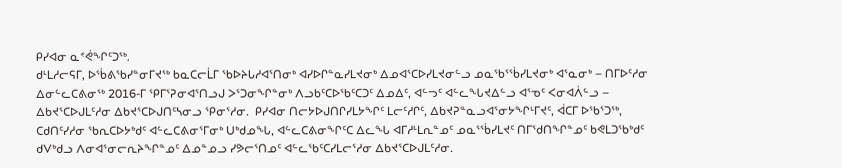ᑭᓯᐊᓂ ᓇᕝᕚᖏᑦᑐᖅ.
ᑯᒻᒪᓱᓕᕋᒥ, ᐅᖄᕕᖃᓯᓐᓂᒥᔪᖅ ᑲᓇᑕᓕᒫᒥ ᖃᐅᔨᒐᓱᐊᕐᑎᓂᒃ ᐊᓯᐅᒋᓐᓇᓯᒪᔪᓂᒃ ᐃᓄᐊᕐᑕᐅᓯᒪᔪᓂᓪᓗ ᓄᓇᖃᕐᕐᑳᓯᒪᔪᓂᒃ ᐊᕐᓇᓂᒃ – ᑎᒥᐅᑦᓱᓂ ᐃᓂᓪᓚᑕᕕᓂᖅ 2016-ᒥ ᕿᒥᕐᕈᓂᐊᕐᑎᓗᒍ ᐳᕐᑐᓂᖏᓐᓂᒃ ᐱᓗᑲᑦᑕᐅᖃᑦᑕᑐᑦ ᐃᓄᐃᑦ, ᐊᓪᓓᑦ ᐊᓪᓚᖓᔪᐃᓪᓗ ᐊᕐᓀᑦ ᐸᓂᐊᐲᓪᓗ – ᐃᑲᔪᕐᑕᐅᒍᒪᑦᓱᓂ ᐃᑲᔪᕐᑕᐅᒍᑎᑦᓴᓂᓗ ᕿᓂᕐᓱᓂ.  ᑭᓯᐊᓂ ᑎᓕᔭᐅᒍᑎᒋᓯᒪᔭᖏᑦ ᒪᓕᑦᓱᒋᑦ, ᐃᑲᔪᕈᓐᓇᓗᐊᕐᓂᔭᖏᒻᒥᔪᑦ, ᐋᑕᒥ ᐅᖃᕐᑐᖅ, ᑕᑯᑎᑦᓯᓱᓂ ᖃᕆᑕᐅᔭᒃᑯᑦ ᐊᓪᓚᑕᕕᓂᕐᒥᓂᒃ ᑌᒃᑯᓄᖓ, ᐊᓪᓚᑕᕕᓂᖏᑦᑕ ᐃᓚᖓ ᐊᒥᓱᒻᒪᕆᓐᓄᑦ ᓄᓇᕐᖄᓯᒪᔪᑦ ᑎᒥᖁᑎᖏᓐᓄᑦ ᑲᕙᒪᑐᖃᒃᑯᑦ ᑯᐯᒃᑯᓗ ᐱᓂᐊᕐᓂᓕᕆᔨᖏᓐᓄᑦ ᐃᓄᓐᓄᓗ ᓯᕗᓕᕐᑎᓄᑦ ᐊᓪᓚᖃᑦᑕᓯᒪᓕᕐᓱᓂ ᐃᑲᔪᕐᑕᐅᒍᒪᑦᓱᓂ.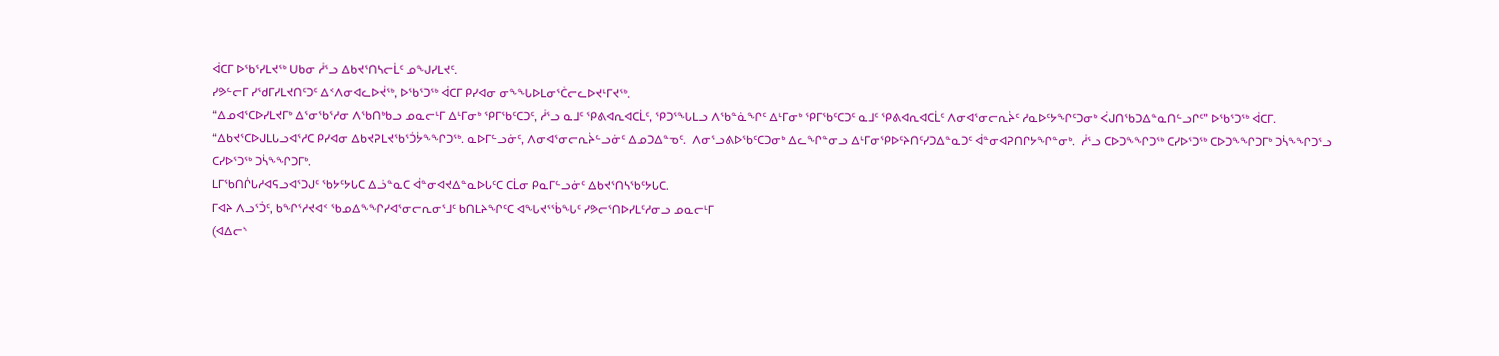ᐋᑕᒥ ᐅᖃᕐᓯᒪᔪᖅ ᑌᑲᓂ ᓲᕐᓗ ᐃᑲᔪᕐᑎᓴᓕᒫᑦ ᓄᖑᓯᒪᔪᑦ.
ᓯᕗᓪᓕᒥ ᓯᖁᒥᓯᒪᔪᑎᑦᑐᑦ ᐃᑉᐱᓂᐊᓚᐅᔫᖅ, ᐅᖃᕐᑐᖅ ᐋᑕᒥ ᑭᓯᐊᓂ ᓂᖕᖓᐅᒪᓂᕐᑖᓕᓚᐅᔪᒻᒥᔪᖅ.
“ᐃᓄᐊᕐᑕᐅᓯᒪᔪᒥᒃ ᐃᕐᓂᖃᕐᓱᓂ ᐱᖃᑎᒃᑲᓗ ᓄᓇᓕᒻᒥ ᐃᒻᒥᓂᒃ ᕿᒥᖃᑦᑕᑐᑦ, ᓲᕐᓗ ᓇᒧᑦ ᕿᕕᐊᕆᐊᑕᒫᑦ, ᕿᑐᕐᖓᒪᓗ ᐱᖃᓐᓈᖏᑦ ᐃᒻᒥᓂᒃ ᕿᒥᖃᑦᑕᑐᑦ ᓇᒧᑦ ᕿᕕᐊᕆᐊᑕᒫᑦ ᐱᓂᐊᕐᓂᓕᕆᔩᑦ ᓱᓇᐅᑦᔭᖏᑦᑐᓂᒃ ᐹᒍᑎᖃᑐᐃᓐᓇᑎᓪᓗᒋᑦ” ᐅᖃᕐᑐᖅ ᐋᑕᒥ.
“ᐃᑲᔪᕐᑕᐅᒍᒪᒐᓗᐊᕐᓱᑕ ᑭᓯᐊᓂ ᐃᑲᔪᕈᒪᔪᖃᕐᑑᔮᖕᖏᑐᖅ. ᓇᐅᒥᓪᓗᓃᑦ, ᐱᓂᐊᕐᓂᓕᕆᔩᓪᓗᓃᑦ ᐃᓄᑐᐃᓐᓀᑦ.  ᐱᓂᕐᓗᕕᐅᖃᑦᑕᑐᓂᒃ ᐃᓚᖏᓐᓂᓗ ᐃᒻᒥᓂᕿᐅᑦᔨᑎᑦᓯᑐᐃᓐᓇᑐᑦ ᐋᓐᓂᐊᕈᑎᒋᔭᖏᓐᓂᒃ.  ᓲᕐᓗ ᑕᐅᑐᖕᖏᑐᖅ ᑕᓯᐅᕐᑐᖅ ᑕᐅᑐᖕᖏᑐᒥᒃ ᑐᓵᖕᖏᑐᕐᓗ ᑕᓯᐅᕐᑐᖅ ᑐᓵᖕᖏᑐᒥᒃ.
ᒪᒥᖃᑎᒌᒐᓱᐊᕋᓗᐊᕐᑐᒍᑦ ᖃᔭᑦᔭᒐᑕ ᐃᓘᓐᓇᑕ ᐋᓐᓂᐊᔪᐃᓐᓇᐅᒐᑦᑕ ᑕᒫᓂ ᑭᓇᒥᓪᓗᓃᑦ ᐃᑲᔪᕐᑎᓴᖃᑦᔭᒐᑕ.
ᒥᐊᔨ ᐱᓗᕐᑑᑦ, ᑲᖏᕐᓱᔪᐊᑉ ᖃᓄᐃᖕᖏᓯᐊᕐᓂᓕᕆᓂᕐᒧᑦ ᑲᑎᒪᔨᖏᑦᑕ ᐊᖓᔪᕐᖄᖓᑦ ᓯᕗᓕᕐᑎᐅᓯᒪᑦᓱᓂᓗ ᓄᓇᓕᒻᒥ
(ᐊᐃᓕᔅ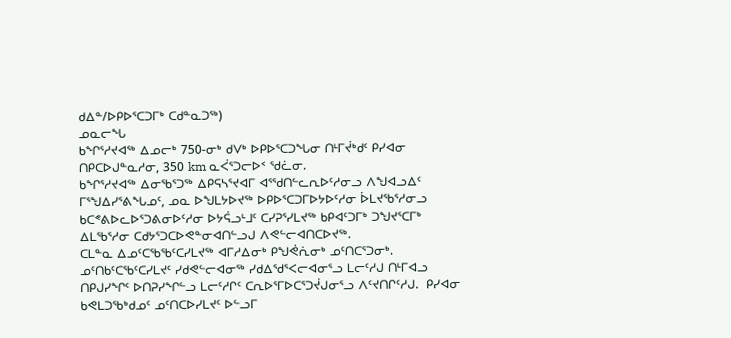ᑯᐃᓐ/ᐅᑭᐅᕐᑕᑐᒥᒃ ᑕᑯᓐᓇᑐᖅ)
ᓄᓇᓕᖓ
ᑲᖏᕐᓱᔪᐊᖅ ᐃᓄᓕᒃ 750-ᓂᒃ ᑯᐯᒃ ᐅᑭᐅᕐᑕᑐᖓᓂ ᑎᒻᒥᔫᒃᑯᑦ ᑭᓯᐊᓂ ᑎᑭᑕᐅᒍᓐᓇᓱᓂ, 350 km ᓇᐹᕐᑐᓕᐅᑉ ᖁᓛᓂ.
ᑲᖏᕐᓱᔪᐊᖅ ᐃᓂᖃᕐᑐᖅ ᐃᑭᕋᓴᕐᔪᐊᒥ ᐊᕐᕐᑯᑎᓪᓚᕆᐅᑦᓱᓂᓗ ᐱᖑᐊᓗᐃᑦ ᒥᕐᖑᐃᓯᕐᕕᖓᓄᑦ, ᓄᓇ ᐅᖑᒪᔭᐅᔪᖅ ᐅᑭᐅᕐᑕᑐᒥᐅᔭᐅᑦᓱᓂ ᐆᒪᔪᖃᕐᓱᓂᓗ ᑲᑕᕝᕕᐅᓚᐅᕐᑐᕕᓂᐅᑦᓱᓂ ᐅᔭᕌᓗᒻᒧᑦ ᑕᓯᕈᕐᓯᒪᔪᖅ ᑲᑭᐊᑦᑐᒥᒃ ᑐᖑᔪᕐᑕᒥᒃ ᐃᒪᖃᕐᓱᓂ ᑕᑯᔭᕐᑐᑕᐅᕙᓐᓂᐊᑎᓪᓗᒍ ᐱᕙᓪᓕᐊᑎᑕᐅᔪᖅ.
ᑕᒪᓐᓇ ᐃᓄᑦᑕᖃᖃᑦᑕᓯᒪᔪᖅ ᐊᒥᓱᐃᓂᒃ ᑭᖑᕚᕇᓂᒃ ᓄᑦᑎᑕᕐᑐᓂᒃ.  ᓄᑦᑎᑲᑦᑕᖃᑦᑕᓯᒪᔪᑦ ᓯᑯᕙᓪᓕᐊᓂᖅ ᓯᑯᐃᖁᕐᐸᓕᐊᓂᕐᓗ ᒪᓕᑦᓱᒍ ᑎᒻᒥᐊᓗ ᑎᑭᒍᓯᖏᑦ ᐅᑎᕈᓯᖏᓪᓗ ᒪᓕᑦᓱᒋᑦ ᑕᕆᐅᕐᒥᐅᑕᕐᑐᔫᒍᓂᕐᓗ ᐱᑦᔪᑎᒋᑦᓱᒍ.  ᑭᓯᐊᓂ ᑲᕙᒪᑐᖃᒃᑯᓄᑦ ᓄᑦᑎᑕᐅᓯᒪᔪᑦ ᐅᓪᓗᒥ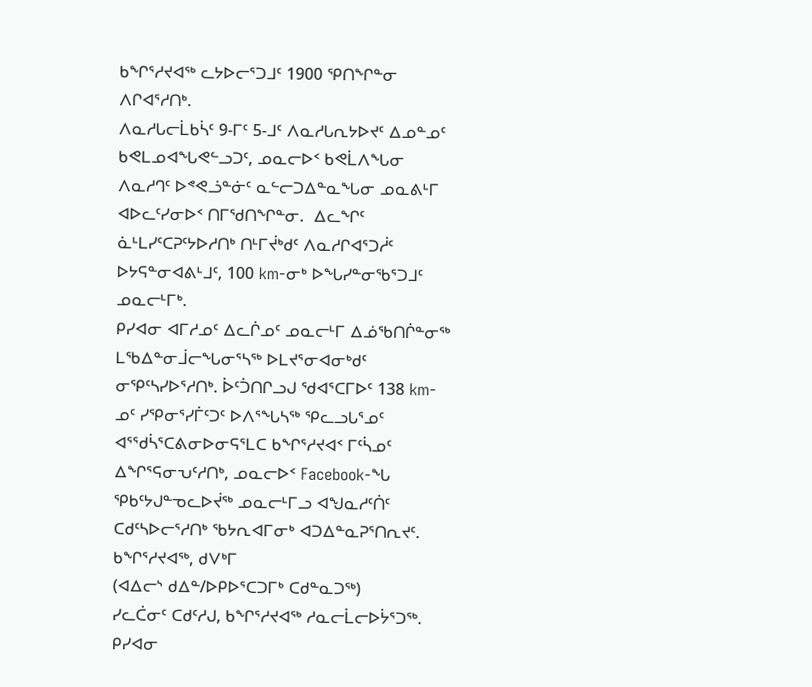ᑲᖏᕐᓱᔪᐊᖅ ᓚᔭᐅᓕᕐᑐᒧᑦ 1900 ᕿᑎᖏᓐᓂ ᐱᒋᐊᕐᓱᑎᒃ.
ᐱᓇᓱᒐᓕᒫᑲᓵᑦ 9-ᒥᑦ 5-ᒧᑦ ᐱᓇᓱᒐᕆᔭᐅᔪᑦ ᐃᓄᓐᓄᑦ ᑲᕙᒪᓄᐊᖓᕙᓪᓗᑐᑦ, ᓄᓇᓕᐅᑉ ᑲᕙᒫᐱᖓᓂ ᐱᓇᓱᒉᑦ ᐅᕝᕙᓘᓐᓃᑦ ᓇᓪᓕᑐᐃᓐᓇᖓᓂ ᓄᓇᕕᒻᒥ ᐊᐅᓚᑦᓯᓂᐅᑉ ᑎᒥᖁᑎᖏᓐᓂ.  ᐃᓚᖏᑦ ᓈᒻᒪᓯᑦᑕᕈᑦᔭᐅᓱᑎᒃ ᑎᒻᒥᔫᒃᑯᑦ ᐱᓇᓱᒋᐊᕐᑐᓲᑦ ᐅᔭᕋᓐᓂᐊᕕᒻᒧᑦ, 100 km-ᓂᒃ ᐅᖓᓯᓐᓂᖃᕐᑐᒧᑦ ᓄᓇᓕᒻᒥᒃ.
ᑭᓯᐊᓂ ᐊᒥᓱᓄᑦ ᐃᓚᒌᓄᑦ ᓄᓇᓕᒻᒥ ᐃᓅᖃᑎᒌᓐᓂᖅ ᒪᖃᐃᓐᓂᒨᓕᖓᓂᕐᓴᖅ ᐅᒪᔪᕐᓂᐊᓂᒃᑯᑦ ᓂᕿᑦᓴᓯᐅᕐᓱᑎᒃ. ᐆᑦᑑᑎᒋᓗᒍ ᖁᐊᕐᑕᒥᐅᑦ 138 km-ᓄᑦ ᓯᕿᓂᕐᓯᒦᑦᑐᑦ ᐅᐱᕐᖓᓴᖅ ᕿᓚᓗᒐᕐᓄᑦ ᐊᕐᕐᑯᓵᕐᑕᕕᓂᐅᓂᕋᕐᒪᑕ ᑲᖏᕐᓱᔪᐊᑉ ᒥᑦᓵᓄᑦ ᐃᖏᕐᕋᓂᕃᑦᓱᑎᒃ, ᓄᓇᓕᐅᑉ Facebook-ᖓ ᕿᑲᑦᔭᒍᓐᓀᓚᐅᔫᖅ ᓄᓇᓕᒻᒥᓗ ᐊᖑᓇᓱᑦᑏᑦ ᑕᑯᑦᓴᐅᓕᕐᓱᑎᒃ ᖃᔭᕆᐊᒥᓂᒃ ᐊᑐᐃᓐᓇᕈᕐᑎᕆᔪᑦ.
ᑲᖏᕐᓱᔪᐊᖅ, ᑯᐯᒃᒥ
(ᐊᐃᓕᔅ ᑯᐃᓐ/ᐅᑭᐅᕐᑕᑐᒥᒃ ᑕᑯᓐᓇᑐᖅ)
ᓯᓚᑖᓂᑦ ᑕᑯᑦᓱᒍ, ᑲᖏᕐᓱᔪᐊᖅ ᓱᓇᓕᒫᓕᐅᔮᕐᑐᖅ. ᑭᓯᐊᓂ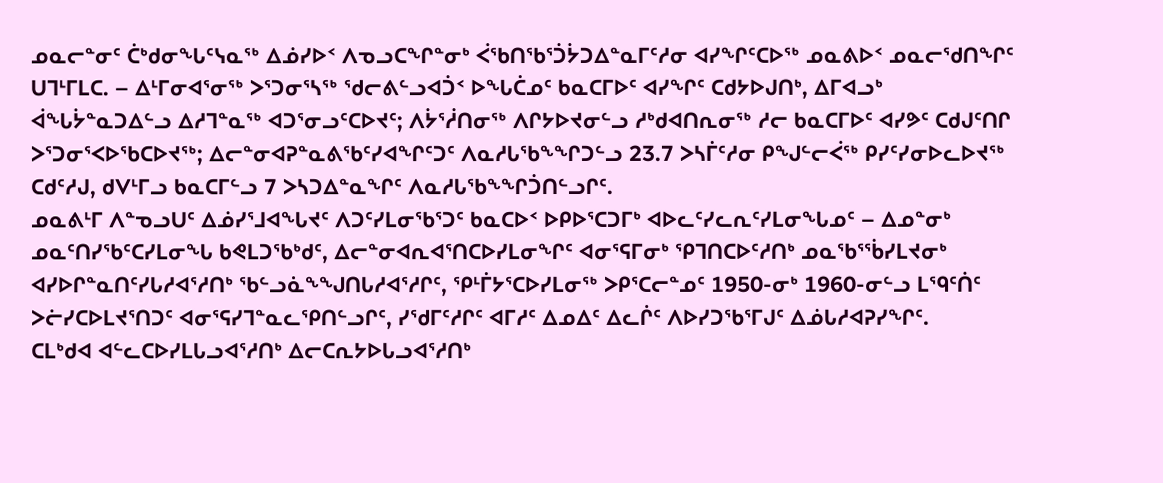ᓄᓇᓕᓐᓂᑦ ᑖᒃᑯᓂᖓᑦᓭᓇᖅ ᐃᓅᓯᐅᑉ ᐱᓀᓗᑕᖏᓐᓂᒃ ᐹᖃᑎᖃᕐᑑᔮᑐᐃᓐᓇᒥᑦᓱᓂ ᐊᓯᖏᑦᑕᐅᖅ ᓄᓇᕕᐅᑉ ᓄᓇᓕᖁᑎᖏᑦ ᑌᒣᒻᒥᒪᑕ. – ᐃᒻᒥᓂᐊᕐᓂᖅ ᐳᕐᑐᓂᕐᓴᖅ ᖁᓕᕕᓪᓗᐊᑑᑉ ᐅᖓᑖᓄᑦ ᑲᓇᑕᒥᐅᑦ ᐊᓯᖏᑦ ᑕᑯᔭᐅᒍᑎᒃ, ᐃᒥᐊᓗᒃ ᐋᖓᔮᓐᓇᑐᐃᓪᓗ ᐃᓱᒣᓐᓇᖅ ᐊᑐᕐᓂᓗᑦᑕᐅᔪᑦ; ᐱᔮᕐᓲᑎᓂᖅ ᐱᒋᔭᐅᔪᓂᓪᓗ ᓱᒃᑯᐊᑎᕆᓂᖅ ᓱᓕ ᑲᓇᑕᒥᐅᑦ ᐊᓯᕗᑦ ᑕᑯᒍᑦᑎᒋ ᐳᕐᑐᓂᕐᐸᐅᖃᑕᐅᔪᖅ; ᐃᓕᓐᓂᐊᕈᓐᓇᕕᖃᑦᓯᐊᖏᑦᑐᑦ ᐱᓇᓱᒐᖃᖕᖏᑐᓪᓗ 23.7 ᐳᓴᒦᑦᓱᓂ ᑭᖑᓪᓕᐹᖅ ᑭᓯᑦᓯᓂᐅᓚᐅᔪᖅ ᑕᑯᑦᓱᒍ, ᑯᐯᒻᒥᓗ ᑲᓇᑕᒥᓪᓗ 7 ᐳᓴᑐᐃᓐᓇᖏᑦ ᐱᓇᓱᒐᖃᖕᖏᑑᑎᓪᓗᒋᑦ.
ᓄᓇᕕᒻᒥ ᐱᓐᓀᓗᑌᑦ ᐃᓅᓯᕐᒧᐊᖓᔪᑦ ᐱᑐᑦᓯᒪᓂᖃᕐᑐᑦ ᑲᓇᑕᐅᑉ ᐅᑭᐅᕐᑕᑐᒥᒃ ᐊᐅᓚᑦᓯᓚᕆᑦᓯᒪᓂᖓᓄᑦ – ᐃᓄᓐᓂᒃ ᓄᓇᑦᑎᓯᖃᑦᑕᓯᒪᓂᖓ ᑲᕙᒪᑐᖃᒃᑯᑦ, ᐃᓕᓐᓂᐊᕆᐊᕐᑎᑕᐅᓯᒪᓂᖏᑦ ᐊᓂᕐᕋᒥᓂᒃ ᕿᒣᑎᑕᐅᑦᓱᑎᒃ ᓄᓇᖃᕐᖄᓯᒪᔪᓂᒃ ᐊᓯᐅᒋᓐᓇᑎᑦᓯᒐᓱᐊᕐᓱᑎᒃ ᖃᓪᓗᓈᖕᖑᑎᒐᓱᐊᕐᓱᒋᑦ, ᕿᒻᒦᔭᕐᑕᐅᓯᒪᓂᖅ ᐳᑭᕐᑕᓕᓐᓄᑦ 1950-ᓂᒃ 1960-ᓂᓪᓗ ᒪᙯᑦᑏᑦ ᐳᓖᓯᑕᐅᒪᔪᕐᑎᑐᑦ ᐊᓂᕐᕋᓯᒣᓐᓇᓚᕿᑎᓪᓗᒋᑦ, ᓯᖁᒥᑦᓱᒋᑦ ᐊᒥᓱᑦ ᐃᓄᐃᑦ ᐃᓚᒌᑦ ᐱᐅᓯᑐᖃᕐᒥᒍᑦ ᐃᓅᒐᓱᐊᕈᓯᖏᑦ.
ᑕᒪᒃᑯᐊ ᐊᓪᓚᑕᐅᓯᒪᒐᓗᐊᕐᓱᑎᒃ ᐃᓕᑕᕆᔭᐅᒐᓗᐊᕐᓱᑎᒃ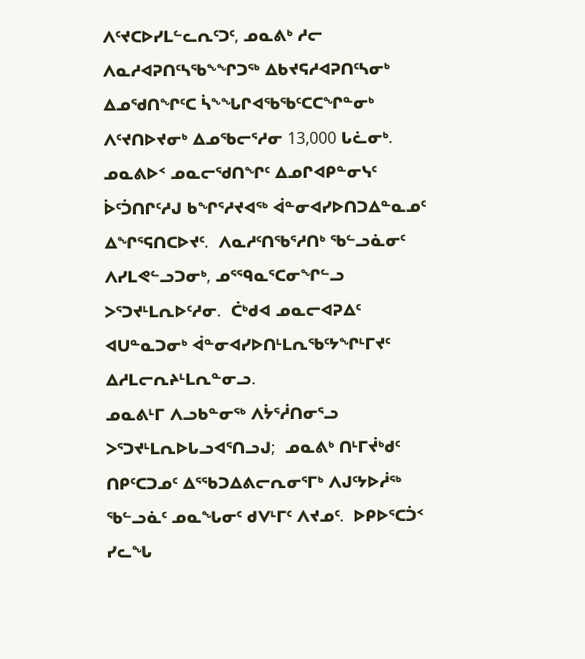ᐱᑦᔪᑕᐅᓯᒪᓪᓚᕆᑦᑐᑦ, ᓄᓇᕕᒃ ᓱᓕ ᐱᓇᓱᐊᕈᑎᑦᓴᖃᖕᖏᑐᖅ ᐃᑲᔪᕋᓱᐊᕈᑎᑦᓴᓂᒃ ᐃᓄᖁᑎᖏᑦᑕ ᓵᖕᖓᒋᐊᖃᖃᑦᑕᑕᖏᓐᓂᒃ ᐱᑦᔪᑎᐅᔪᓂᒃ ᐃᓄᖃᓕᕐᓱᓂ 13,000 ᒐᓛᓂᒃ.  ᓄᓇᕕᐅᑉ ᓄᓇᓕᖁᑎᖏᑦ ᐃᓄᒋᐊᑭᓐᓂᓭᑦ ᐆᑦᑑᑎᒋᑦᓱᒍ ᑲᖏᕐᓱᔪᐊᖅ ᐋᓐᓂᐊᓯᐅᑎᑐᐃᓐᓇᓄᑦ ᐃᖏᕐᕋᑎᑕᐅᔪᑦ.  ᐱᓇᓱᑦᑎᖃᕐᓱᑎᒃ ᖃᓪᓗᓈᓂᑦ ᐱᓯᒪᕙᓪᓗᑐᓂᒃ, ᓄᕐᕐᑫᓇᕐᑕᓂᖏᓪᓗ ᐳᕐᑐᔪᒻᒪᕆᐅᑦᓱᓂ.  ᑖᒃᑯᐊ ᓄᓇᓕᐊᕈᐃᑦ ᐊᑌᓐᓇᑐᓂᒃ ᐋᓐᓂᐊᓯᐅᑎᒻᒪᕆᖃᑦᔭᖏᒻᒥᔪᑦ ᐃᓱᒪᓕᕆᔨᒻᒪᕆᓐᓂᓗ.
ᓄᓇᕕᒻᒥ ᐱᓗᑲᓐᓂᖅ ᐱᔮᕐᓲᑎᓂᕐᓗ ᐳᕐᑐᔪᒻᒪᕆᐅᒐᓗᐊᕐᑎᓗᒍ;  ᓄᓇᕕᒃ ᑎᒻᒥᔫᒃᑯᑦ ᑎᑭᑦᑕᑐᓄᑦ ᐃᕐᕐᑲᑐᐃᕕᓕᕆᓂᕐᒥᒃ ᐱᒍᑦᔭᐅᓲᖅ ᖃᓪᓗᓈᑦ ᓄᓇᖓᓂᑦ ᑯᐯᒻᒥᑦ ᐱᔪᓄᑦ.  ᐅᑭᐅᕐᑕᑑᑉ ᓯᓚᖓ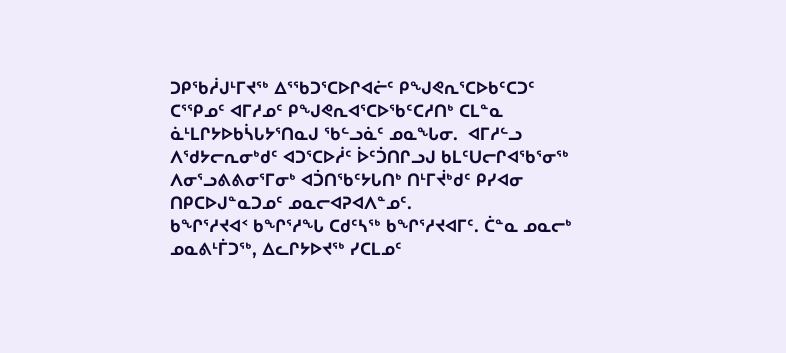ᑐᑭᖃᓲᒍᒻᒥᔪᖅ ᐃᕐᕐᑲᑐᕐᑕᐅᒋᐊᓖᑦ ᑭᖑᕙᕆᕐᑕᐅᑲᑦᑕᑐᑦ ᑕᕐᕐᑭᓄᑦ ᐊᒥᓱᓄᑦ ᑭᖑᕙᕆᐊᕐᑕᐅᖃᑦᑕᓱᑎᒃ ᑕᒪᓐᓇ ᓈᒻᒪᒋᔭᐅᑲᓵᒐᔭᕐᑎᓇᒍ ᖃᓪᓗᓈᑦ ᓄᓇᖓᓂ.  ᐊᒥᓱᓪᓗ ᐱᖁᔭᓕᕆᓂᒃᑯᑦ ᐊᑐᕐᑕᐅᓲᑦ ᐆᑦᑑᑎᒋᓗᒍ ᑲᒪᑦᑌᓕᒋᐊᖃᕐᓂᖅ ᐱᓂᕐᓗᕕᕕᓂᕐᒥᓂᒃ ᐊᑑᑎᖃᑦᔭᒐᑎᒃ ᑎᒻᒥᔫᒃᑯᑦ ᑭᓯᐊᓂ ᑎᑭᑕᐅᒍᓐᓇᑐᓄᑦ ᓄᓇᓕᐊᕈᐊᐱᓐᓄᑦ.
ᑲᖏᕐᓱᔪᐊᑉ ᑲᖏᕐᓱᖓ ᑕᑯᑦᓴᖅ ᑲᖏᕐᓱᔪᐊᒥᑦ. ᑖᓐᓇ ᓄᓇᓕᒃ ᓄᓇᕕᒻᒦᑐᖅ, ᐃᓚᒋᔭᐅᔪᖅ ᓯᑕᒪᓄᑦ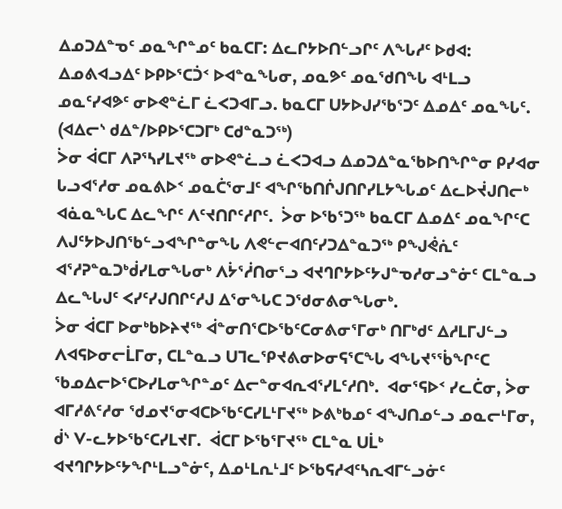ᐃᓄᑐᐃᓐᓀᑦ ᓄᓇᖏᓐᓄᑦ ᑲᓇᑕᒥ: ᐃᓚᒋᔭᐅᑎᓪᓗᒋᑦ ᐱᖓᓱᑦ ᐅᑯᐊ: ᐃᓄᕕᐊᓗᐃᑦ ᐅᑭᐅᕐᑕᑑᑉ ᐅᐊᓐᓇᖓᓂ, ᓄᓇᕗᑦ ᓄᓇᖁᑎᖓ ᐊᒻᒪᓗ ᓄᓇᑦᓯᐊᕗᑦ ᓂᐅᕙᓐᓛᒥ ᓛᐸᑐᐊᒥᓗ. ᑲᓇᑕᒥ ᑌᔭᐅᒍᓯᖃᕐᑐᑦ ᐃᓄᐃᑦ ᓄᓇᖓᑦ.
(ᐊᐃᓕᔅ ᑯᐃᓐ/ᐅᑭᐅᕐᑕᑐᒥᒃ ᑕᑯᓐᓇᑐᖅ)
ᐴᓂ ᐋᑕᒥ ᐱᕈᕐᓴᓯᒪᔪᖅ ᓂᐅᕙᓐᓛᓗ ᓛᐸᑐᐊᓗ ᐃᓄᑐᐃᓐᓇᖃᐅᑎᖏᓐᓂ ᑭᓯᐊᓂ ᒐᓗᐊᕐᓱᓂ ᓄᓇᕕᐅᑉ ᓄᓇᑖᕐᓂᒧᑦ ᐊᖏᖃᑎᒌᒍᑎᒋᓯᒪᔭᖓᓄᑦ ᐃᓚᐅᔫᒍᑎᓕᒃ ᐊᓈᓇᖓᑕ ᐃᓚᖏᑦ ᐱᑦᔪᑎᒋᑦᓱᒋᑦ.  ᐴᓂ ᐅᖃᕐᑐᖅ ᑲᓇᑕᒥ ᐃᓄᐃᑦ ᓄᓇᖏᑦᑕ ᐱᒍᑦᔭᐅᒍᑎᖃᓪᓗᐊᖏᓐᓂᖓ ᐱᕙᓪᓕᐊᑎᑦᓯᑐᐃᓐᓇᑐᖅ ᑭᖑᕚᕇᑦ ᐊᕐᓱᕈᓐᓇᑐᒃᑰᓯᒪᓂᖓᓂᒃ ᐱᔮᕐᓲᑎᓂᕐᓗ ᐊᔪᒉᒋᔭᐅᑦᔭᒍᓐᓀᓱᓂᓗᓐᓃᑦ ᑕᒪᓐᓇᓗ ᐃᓚᖓᒍᑦ ᐸᓯᑦᓯᒍᑎᒋᑦᓱᒍ ᐃᕐᓂᖓᑕ ᑐᖁᓂᕕᓂᖓᓂᒃ.
ᐴᓂ ᐋᑕᒥ ᐅᓂᒃᑲᐅᔨᔪᖅ ᐋᓐᓂᑎᕐᑕᐅᖃᑦᑕᓂᕕᓂᕐᒥᓂᒃ ᑎᒥᒃᑯᑦ ᐃᓱᒪᒥᒍᓪᓗ ᐱᐊᕋᐅᓂᓕᒫᒥᓂ, ᑕᒪᓐᓇᓗ ᑌᒣᓚᕿᔪᕕᓂᐅᓂᕋᕐᑕᖓ ᐊᖓᔪᕐᕐᑳᖏᑦᑕ ᖃᓄᐃᓕᐅᕐᑕᐅᓯᒪᓂᖏᓐᓄᑦ ᐃᓕᓐᓂᐊᕆᐊᕐᓯᒪᑦᓱᑎᒃ.  ᐊᓂᕐᕋᐅᑉ ᓯᓚᑖᓂ, ᐴᓂ ᐊᒥᓱᕕᑦᓱᓂ ᖁᓄᔪᕐᓂᐊᑕᐅᖃᑦᑕᓯᒪᒻᒥᔪᖅ ᐅᕕᒃᑲᓄᑦ ᐊᖑᑎᓄᓪᓗ ᓄᓇᓕᒻᒥᓂ, ᑰᔅ ᐯ-ᓚᔭᐅᖃᑦᑕᓯᒪᔪᒥ.  ᐋᑕᒥ ᐅᖃᕐᒥᔪᖅ ᑕᒪᓐᓇ ᑌᒫᒃ ᐊᔪᒉᒋᔭᐅᑦᔭᖏᒻᒪᓗᓐᓃᑦ, ᐃᓄᒻᒪᕆᒻᒧᑦ ᐅᖃᕋᓱᐊᑦᓴᕆᐊᒥᓪᓗᓃᑦ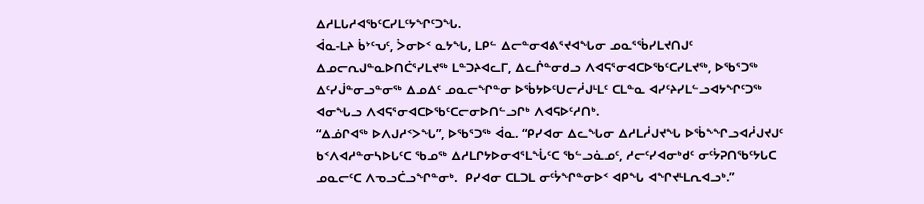ᐃᓱᒪᒐᓱᐊᖃᑦᑕᓯᒪᑦᔭᖏᑦᑐᖓ.
ᐋᓇ-ᒪᔨ ᑳᔾᑦᕃᑦ, ᐴᓂᐅᑉ ᓇᔭᖓ, ᒪᑭᓪ ᐃᓕᓐᓂᐊᕕᕐᔪᐊᖓᓂ ᓄᓇᕐᖄᓯᒪᔪᑎᒍᑦ ᐃᓄᓕᕆᒍᓐᓇᐅᑎᑖᕐᓯᒪᔪᖅ ᒪᓐᑐᔨᐊᓚᒥ, ᐃᓚᒌᓐᓂᑯᓗ ᐱᐊᕋᕐᓂᐊᑕᐅᖃᑦᑕᓯᒪᔪᖅ, ᐅᖃᕐᑐᖅ ᐃᑦᓯᒎᓐᓂᓗᓐᓂᖅ ᐃᓄᐃᑦ ᓄᓇᓕᖏᓐᓂ ᐅᖄᔭᐅᑦᑌᓕᓲᒍᒻᒪᑦ ᑕᒪᓐᓇ ᐊᓯᑦᔨᓯᒪᓪᓗᐊᔭᖏᑦᑐᖅ ᐊᓂᖓᓗ ᐱᐊᕋᕐᓂᐊᑕᐅᖃᑦᑕᓕᓂᐅᑎᓪᓗᒋᒃ ᐱᐊᕋᐅᑦᓱᑎᒃ.
“ᐃᓅᒋᐊᖅ ᐅᐱᒍᓱᑉᐳᖓ”, ᐅᖃᕐᑐᖅ ᐋᓇ. “ᑭᓯᐊᓂ ᐃᓚᖓᓂ ᐃᓱᒪᓲᒍᔪᖓ ᐅᖄᖕᖏᓗᐊᓲᒍᔪᒍᑦ ᑲᑉᐱᐊᓱᓐᓂᓴᐅᒐᑦᑕ ᖃᓄᖅ ᐃᓱᒪᒋᔭᐅᓂᐊᕐᒪᖔᑦᑕ ᖃᓪᓗᓈᓄᑦ, ᓱᓕᑦᓯᐊᓂᒃᑯᑦ ᓂᑦᔮᕈᑎᖃᑦᔭᒐᑕ ᓄᓇᓕᑦᑕ ᐱᓀᓗᑖᓗᖏᓐᓂᒃ.  ᑭᓯᐊᓂ ᑕᒪᑐᒪ ᓂᑦᔮᖏᓐᓂᐅᑉ ᐊᑭᖓ ᐊᖏᔪᒻᒪᕆᐊᓗᒃ.”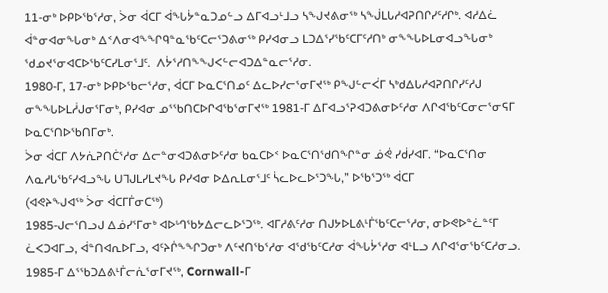11-ᓂᒃ ᐅᑭᐅᖃᕐᓱᓂ, ᐴᓂ ᐋᑕᒥ ᐋᖓᔮᓐᓇᑐᓄᓪᓗ ᐃᒥᐊᓗᒻᒧᓗ ᓴᖑᔪᕕᓂᖅ ᓴᖒᒪᒐᓱᐊᕈᑎᒋᓯᑦᓱᒋᒃ. ᐊᓱᐃᓛ ᐋᓐᓂᐊᓂᖓᓂᒃ ᐃᑉᐱᓂᐊᖕᖏᑫᓐᓇᖃᑦᑕᓕᕐᑐᕕᓂᖅ ᑭᓯᐊᓂᓗ ᒪᑐᐃᕐᓯᖃᑦᑕᒥᑦᓱᑎᒃ ᓂᖕᖓᐅᒪᓂᐊᓗᖓᓂᒃ ᖁᓄᔪᕐᓂᐊᑕᐅᖃᑦᑕᓯᒪᓂᕐᒧᑦ.  ᐱᔮᕐᓱᑎᖕᖑᐸᓪᓕᐊᑐᐃᓐᓇᓕᕐᓱᓂ.
1980-ᒥ, 17-ᓂᒃ ᐅᑭᐅᖃᓕᕐᓱᓂ, ᐋᑕᒥ ᐅᓇᑕᕐᑎᓄᑦ ᐃᓚᐅᓯᓕᕐᓂᒥᔪᖅ ᑭᖑᓪᓕᐹᒥ ᓴᒃᑯᐃᒐᓱᐊᕈᑎᒋᓯᑦᓱᒍ ᓂᖕᖓᐅᒪᓲᒍᓂᕐᒥᓂᒃ, ᑭᓯᐊᓂ ᓄᕐᕐᑲᑎᑕᐅᒋᐊᖃᕐᓂᒥᔪᖅ 1981-ᒥ ᐃᒥᐊᓗᕐᕈᐊᑐᕕᓂᐅᑦᓱᓂ ᐱᒋᐊᖃᑦᑕᓂᓕᕐᓂᕋᒥ ᐅᓇᑕᕐᑎᐅᖃᑎᒥᓂᒃ.
ᐴᓂ ᐋᑕᒥ ᐱᔭᕇᕈᑎᑖᕐᓱᓂ ᐃᓕᓐᓂᐊᑐᕕᓂᐅᑦᓱᓂ ᑲᓇᑕᐅᑉ ᐅᓇᑕᕐᑎᖁᑎᖏᓐᓂ ᓅᕚ ᓯᑰᓯᐊᒥ. “ᐅᓇᑕᕐᑎᓂ ᐱᓇᓱᒐᖃᑦᓯᐊᓗᖓ ᑌᒣᒍᒪᓯᒪᔪᖓ ᑭᓯᐊᓂ ᐅᐃᕆᒪᓂᕐᒧᑦ ᓵᓚᐅᓚᐅᕐᑐᖓ,” ᐅᖃᕐᑐᖅ ᐋᑕᒥ
(ᐊᕙᔨᖑᐊᖅ ᐴᓂ ᐋᑕᒥᒦᓂᑕᖅ)
1985-ᒍᓕᕐᑎᓗᒍ ᐃᓅᓯᕐᒥᓂᒃ ᐊᐅᒡᒉᖃᔭᐃᓕᓚᐅᕐᑐᖅ. ᐊᒥᓱᕕᑦᓱᓂ ᑎᒍᔭᐅᒪᕕᒻᒦᖃᑦᑕᓕᕐᓱᓂ, ᓂᐅᕙᐅᓐᓛᓐᑦᒥ ᓛᐸᑐᐊᒥᓗ, ᐋᓐᑎᐊᕆᐅᒥᓗ, ᐊᑦᔨᒌᖕᖏᑐᓂᒃ ᐱᑦᔪᑎᖃᕐᓱᓂ ᐊᖁᖃᑦᑕᓱᓂ ᐋᖓᔮᕐᓱᓂ ᐊᒻᒪᓗ ᐱᒋᐊᕐᓂᖃᑦᑕᓱᓂᓗ. 1985-ᒥ ᐃᕐᖃᑐᐃᕕᒻᒦᓕᕇᕐᓂᒥᔪᖅ, Cornwall-ᒥ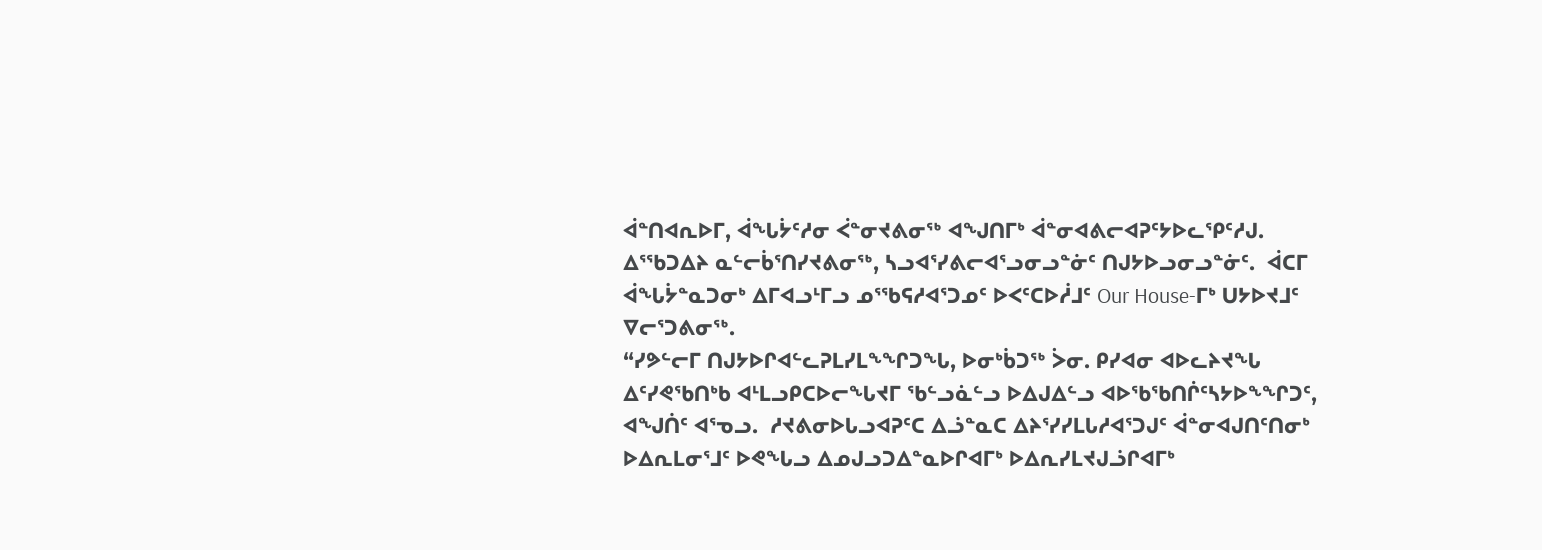ᐋᓐᑎᐊᕆᐅᒥ, ᐋᖓᔮᑦᓱᓂ ᐹᓐᓂᔪᕕᓂᖅ ᐊᖑᑎᒥᒃ ᐋᓐᓂᐊᕕᓕᐊᕈᑦᔭᐅᓚᕿᑦᓱᒍ. ᐃᕐᖃᑐᐃᔨ ᓇᓪᓕᑳᕐᑎᓯᔪᕕᓂᖅ, ᓴᓗᐊᕐᓯᕕᓕᐊᕐᓗᓂᓗᓐᓃᑦ ᑎᒍᔭᐅᓗᓂᓗᓐᓃᑦ.  ᐋᑕᒥ ᐋᖓᔮᓐᓇᑐᓂᒃ ᐃᒥᐊᓗᒻᒥᓗ ᓄᕐᕐᑲᕋᓱᐊᕐᑐᓄᑦ ᐅᐸᑦᑕᐅᓲᒧᑦ Our House-ᒥᒃ ᑌᔭᐅᔪᒧᑦ ᐁᓕᕐᑐᕕᓂᖅ.
“ᓯᕗᓪᓕᒥ ᑎᒍᔭᐅᒋᐊᓪᓚᕈᒪᓯᒪᖕᖏᑐᖓ, ᐅᓂᒃᑳᑐᖅ ᐴᓂ. ᑭᓯᐊᓂ ᐊᐅᓚᔨᔪᖓ ᐃᑦᓯᕙᖃᑎᒃᑲ ᐊᒻᒪᓗᑭᑕᐅᓕᖓᔪᒥ ᖃᓪᓗᓈᓪᓗ ᐅᐃᒍᐃᓪᓗ ᐊᐅᖃᖃᑎᒌᑦᓴᔭᐅᖕᖏᑐᑦ, ᐊᖑᑏᑦ ᐊᕐᓀᓗ.  ᓱᔪᕕᓂᐅᒐᓗᐊᕈᑦᑕ ᐃᓘᓐᓇᑕ ᐃᔨᕐᓯᓯᒪᒐᓱᐊᕐᑐᒍᑦ ᐋᓐᓂᐊᒍᑎᑦᑎᓂᒃ ᐅᐃᕆᒪᓂᕐᒧᑦ ᐅᕙᖓᓗ ᐃᓄᒍᓗᑐᐃᓐᓇᐅᒋᐊᒥᒃ ᐅᐃᕆᓯᒪᔪᒍᓘᒋᐊᒥᒃ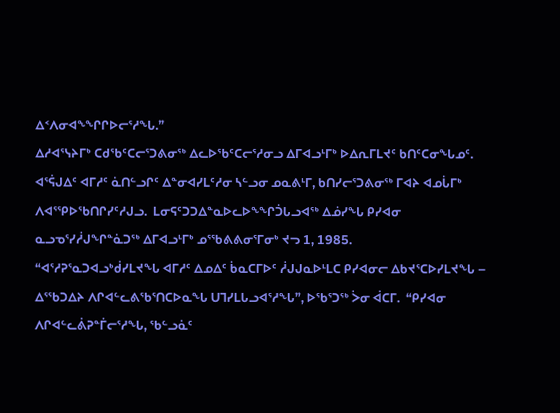ᐃᑉᐱᓂᐊᖕᖏᒋᐅᓕᕐᓱᖓ.”
ᐃᓱᐊᕐᓭᔨᒥᒃ ᑕᑯᖃᑦᑕᓕᕐᑐᕕᓂᖅ ᐃᓚᐅᖃᑦᑕᓕᕐᓱᓂᓗ ᐃᒥᐊᓗᒻᒥᒃ ᐅᐃᕆᒥᒪᔪᑦ ᑲᑎᑦᑕᓂᖓᓄᑦ. ᐊᕐᕌᒍᐃᑦ ᐊᒥᓱᑦ ᓈᑎᓪᓗᒋᑦ ᐃᓐᓂᐊᓯᒪᑦᓱᓂ ᓴᓪᓗᓂ ᓄᓇᕕᒻᒥ, ᑲᑎᓯᓕᕐᑐᕕᓂᖅ ᒥᐊᔨ ᐊᓄᒑᒥᒃ ᐱᐊᕐᕐᑭᐅᖃᑎᒋᓯᑦᓱᒍᓗ.  ᒪᓂᕋᑦᑐᑐᐃᓐᓇᐅᓚᐅᖕᖏᑑᒐᓗᐊᖅ ᐃᓅᓯᖓ ᑭᓯᐊᓂ ᓇᓗᓀᕐᓯᓲᒍᖏᓐᓈᑐᖅ ᐃᒥᐊᓗᒻᒥᒃ ᓄᕐᕐᑲᕕᕕᓂᕐᒥᓂᒃ ᔪᓓ 1, 1985.
“ᐊᕐᓱᕈᕐᓇᑐᐊᓗᒃᑰᓯᒪᔪᖓ ᐊᒥᓱᑦ ᐃᓄᐃᑦ ᑳᓇᑕᒥᐅᑦ ᓲᒍᒍᓇᐅᒻᒪᑕ ᑭᓯᐊᓂᓕ ᐃᑲᔪᕐᑕᐅᓯᒪᔪᖓ –  ᐃᕐᖃᑐᐃᔨ ᐱᒋᐊᓪᓚᕕᖃᕐᑎᑕᐅᓇᖓ ᑌᒣᓯᒪᒐᓗᐊᕐᓱᖓ”, ᐅᖃᕐᑐᖅ ᐴᓂ ᐋᑕᒥ.  “ᑭᓯᐊᓂ ᐱᒋᐊᓪᓚᕖᕈᓐᒦᓕᕐᓱᖓ, ᖃᓪᓗᓈᑦ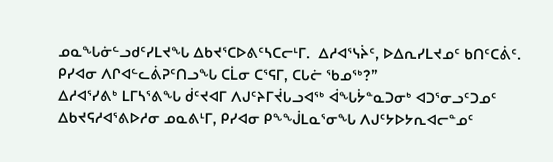ᓄᓇᖓᓃᓪᓗᑯᑦᓯᒪᔪᖓ ᐃᑲᔪᕐᑕᐅᕕᑦᓴᑕᓕᒻᒥ.  ᐃᓱᐊᕐᓭᔩᑦ, ᐅᐃᕆᓯᒪᔪᓄᑦ ᑲᑎᑦᑕᕖᑦ.  ᑭᓯᐊᓂ ᐱᒋᐊᓪᓚᕖᕈᑦᑎᓗᖓ ᑕᒫᓂ ᑕᕐᕋᒥ, ᑕᒐᓖ ᖃᓄᖅ?”
ᐃᓱᐊᕐᓯᕕᒃ ᒪᒥᓴᕐᕕᖓ ᑰᑦᔪᐊᒥ ᐱᒍᑦᔨᒥᔫᒐᓗᐊᖅ ᐋᖓᔮᓐᓇᑐᓂᒃ ᐊᑐᕐᓂᓗᑦᑐᓄᑦ ᐃᑲᔪᕋᓱᐊᕐᕕᐅᓱᓂ ᓄᓇᕕᒻᒥ, ᑭᓯᐊᓂ ᑭᖕᖒᒪᓇᕐᓂᖓ ᐱᒍᑦᔭᐅᔭᕆᐊᓕᓐᓄᑦ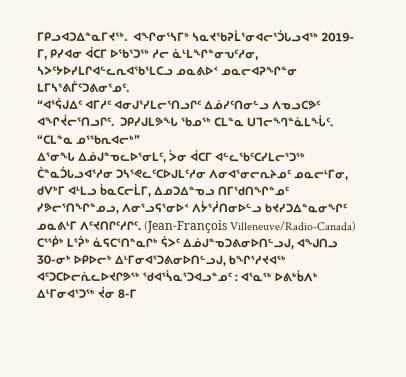ᒥᑭᓗᐊᑐᐃᓐᓇᒥᔪᖅ.  ᐊᖏᓂᕐᓴᒥᒃ ᓴᓇᔪᖃᕈᒫᕐᓂᐊᓕᕐᑑᒐᓗᐊᖅ 2019-ᒥ, ᑭᓯᐊᓂ ᐋᑕᒥ ᐅᖃᕐᑐᖅ ᓱᓕ ᓈᒻᒪᖏᓐᓂᕃᑦᓱᓂ, ᓴᐳᑦᔭᐅᓯᒪᒋᐊᓪᓚᕆᐊᖃᕐᒪᑕᓗ ᓄᓇᕕᐅᑉ ᓄᓇᓕᐊᕈᖏᓐᓂ ᒪᒥᓴᕐᕕᒦᑦᑐᕕᓂᕐᓄᑦ.
“ᐊᕐᕌᒍᐃᑦ ᐊᒥᓱᑦ ᐊᓂᒍᕐᓯᒪᓕᕐᑎᓗᒋᑦ ᐃᓅᓯᑦᑎᓂᓪᓗ ᐱᓀᓗᑕᕗᑦ ᐊᖏᔫᓕᕐᑎᓗᒋᑦ.  ᑐᑭᓯᒍᒪᕗᖓ ᖃᓄᖅ ᑕᒪᓐᓇ ᑌᒣᓕᙰᓐᓈᒪᖔᑦ.
“ᑕᒪᓐᓇ ᓄᕐᕐᑲᕆᐊᓕᒃ”
ᐃᕐᓂᖓ ᐃᓅᒍᓐᓀᓚᐅᕐᓂᒪᑦ, ᐴᓂ ᐋᑕᒥ ᐊᓪᓚᖃᑦᑕᓯᒪᓕᕐᑐᖅ ᑖᓐᓇᑑᒐᓗᐊᕐᓱᓂ ᑐᓴᕐᕙᓚᑦᑕᐅᒍᒪᑦᓱᓂ ᐱᓂᐊᕐᓂᓕᕆᔨᓄᑦ ᓄᓇᓕᒻᒥᓂ, ᑯᐯᒃᒥ ᐊᒻᒪᓗ ᑳᓇᑕᓕᒫᒥ, ᐃᓄᑐᐃᓐᓀᓗ ᑎᒥᖁᑎᖏᓐᓄᑦ ᓯᕗᓕᕐᑎᖏᓐᓄᓗ, ᐱᓂᕐᓗᕋᕐᓂᐅᑉ ᐱᔮᕐᓲᑎᓂᐅᓪᓗ ᑲᔪᓯᑐᐃᓐᓇᓂᖏᑦ ᓄᓇᕕᒻᒥ ᐱᑦᔪᑎᒋᑦᓱᒋᑦ. (Jean-François Villeneuve/Radio-Canada)
ᑕᕐᖀᒃ ᒪᕐᕉᒃ ᓈᕋᑕᕐᑎᓐᓇᒋᒃ ᕌᐳᑦ ᐃᓅᒍᓐᓀᑐᕕᓂᐅᑎᓪᓗᒍ, ᐊᖑᑎᓗ 30-ᓂᒃ ᐅᑭᐅᓕᒃ ᐃᒻᒥᓂᐊᕐᑐᕕᓂᐅᑎᓪᓗᒍ, ᑲᖏᕐᓱᔪᐊᖅ ᐊᑦᑐᑕᐅᓕᕇᓚᐅᔪᒋᕗᖅ ᖁᐊᕐᓵᓇᕐᑐᐊᓗᓐᓄᑦ : ᐊᕐᓇᖅ ᐅᕕᒃᑳᐱᒃ ᐃᒻᒥᓂᐊᕐᑐᖅ ᔫᓂ 8-ᒥ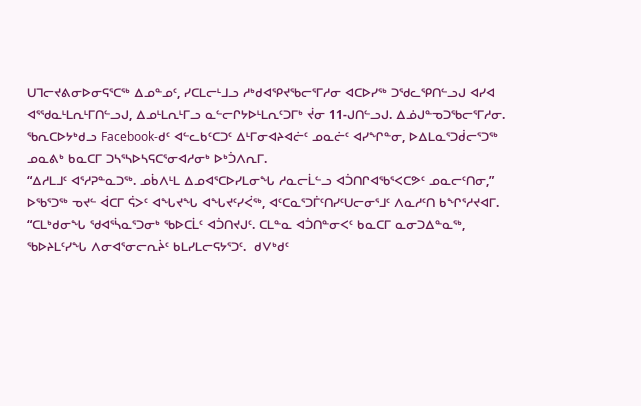ᑌᒣᓕᔪᕕᓂᐅᓂᕋᕐᑕᖅ ᐃᓄᓐᓄᑦ, ᓯᑕᒪᓕᒻᒧᓗ ᓱᒃᑯᐊᕿᔪᖃᓕᕐᒥᓱᓂ ᐊᑕᐅᓯᖅ ᑐᖁᓚᕿᑎᓪᓗᒍ ᐊᓯᐊ ᐊᕐᖁᓇᒻᒪᕆᒻᒥᑎᓪᓗᒍ, ᐃᓄᒻᒪᕆᒻᒥᓗ ᓇᓪᓕᒋᔭᐅᒻᒪᕆᑦᑐᒥᒃ ᔫᓂ 11-ᒍᑎᓪᓗᒍ. ᐃᓅᒍᓐᓀᑐᖃᓕᕐᒥᓱᓂ.  ᖃᕆᑕᐅᔭᒃᑯᓗ Facebook-ᑯᑦ ᐊᓪᓚᑲᑦᑕᑐᑦ ᐃᒻᒥᓂᐊᔨᐊᓖᑦ ᓄᓇᓖᑦ ᐊᓯᖏᓐᓂ, ᐅᐃᒪᓇᕐᑐᑰᓕᕐᑐᖅ ᓄᓇᕕᒃ ᑲᓇᑕᒥ ᑐᓴᕐᓴᐅᓴᕋᑕᕐᓂᐊᓱᓂᒃ ᐅᒃᑑᐱᕆᒥ.
“ᐃᓱᒪᒧᑦ ᐊᕐᓱᕈᓐᓇᑐᖅ. ᓄᑳᐱᒻᒪ ᐃᓄᐊᕐᑕᐅᓯᒪᓂᖓ ᓱᓇᓕᒫᓪᓗ ᐊᑑᑎᒋᐊᖃᕐᐸᑕᕗᑦ ᓄᓇᓕᑦᑎᓂ,”
ᐅᖃᕐᑐᖅ ᓀᔪᓪ ᐋᑕᒥ ᕌᐳᑦ ᐊᖓᔪᖓ ᐊᖓᔪᑦᓯᐹᖅ, ᐊᑦᑕᓇᕐᑐᒦᑦᑎᓯᑦᑌᓕᓂᕐᒧᑦ ᐱᓇᓱᑦᑎ ᑲᖏᕐᓱᔪᐊᒥ. “ᑕᒪᒃᑯᓂᖓ ᖁᐊᕐᓵᓇᕐᑐᓂᒃ ᖃᐅᑕᒫᑦ ᐊᑑᑎᔪᒍᑦ. ᑕᒪᓐᓇ ᐊᑑᑎᓐᓂᐸᑦ ᑲᓇᑕᒥ ᓇᓂᑐᐃᓐᓇᖅ, ᖃᐅᔨᒪᑦᓯᖓ ᐱᓂᐊᕐᓂᓕᕆᔩᑦ ᑲᒪᓯᒪᓕᕋᔭᕐᑐᑦ.  ᑯᐯᒃᑯᑦ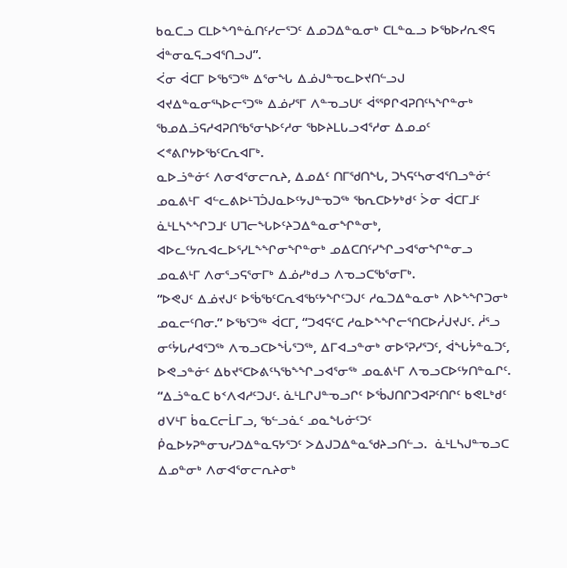ᑲᓇᑕᓗ ᑕᒪᐅᙰᓐᓈᑎᑦᓯᓕᕐᑐᑦ ᐃᓄᑐᐃᓐᓇᓂᒃ ᑕᒪᓐᓇᓗ ᐅᖃᐅᓯᕆᕙᕋ ᐋᓐᓂᓇᕋᓗᐊᕐᑎᓗᒍ”.
ᐹᓂ ᐋᑕᒥ ᐅᖃᕐᑐᖅ ᐃᕐᓂᖓ ᐃᓅᒍᓐᓀᓚᐅᔪᑎᓪᓗᒍ ᐊᔪᐃᓐᓇᓂᕐᓴᐅᓕᕐᑐᖅ ᐃᓅᓯᕐᒥ ᐱᓐᓀᓗᑌᑦ ᐋᕐᕐᑭᒋᐊᕈᑎᑦᓴᖏᓐᓂᒃ ᖃᓄᐃᓘᕋᓱᐊᕈᑎᖃᕐᓂᓴᐅᑦᓱᓂ ᖃᐅᔨᒪᒐᓗᐊᕐᓱᓂ ᐃᓄᓄᑦ ᐸᕝᕕᒋᔭᐅᖃᑦᑕᕆᐊᒥᒃ.
ᓇᐅᓘᓐᓃᑦ ᐱᓂᐊᕐᓂᓕᕆᔨ, ᐃᓄᐃᑦ ᑎᒥᖁᑎᖓ, ᑐᓴᕋᑦᓴᓂᐊᕐᑎᓗᓐᓃᑦ ᓄᓇᕕᒻᒥ ᐊᓪᓚᕕᐅᒻᒣᑑᒍᓇᐅᑦᔭᒍᓐᓀᑐᖅ ᖃᕆᑕᐅᔭᒃᑯᑦ ᐴᓂ ᐋᑕᒥᒧᑦ ᓈᒻᒪᓴᖕᖏᑐᒧᑦ ᑌᒣᓕᖓᐅᑦᔨᑐᐃᓐᓇᓂᖏᓐᓂᒃ, ᐊᐅᓚᑦᔭᕆᐊᓚᐅᕐᓯᒪᖕᖏᓂᖏᓐᓂᒃ ᓄᐃᑕᑎᑦᓯᖏᓗᐊᕐᓂᖏᓐᓂᓗ ᓄᓇᕕᒻᒥ ᐱᓂᕐᓗᕋᕐᓂᒥᒃ ᐃᓅᓯᒃᑯᓗ ᐱᓀᓗᑕᖃᕐᓂᒥᒃ.
“ᐅᕙᒍᑦ ᐃᓅᔪᒍᑦ ᐅᖄᖃᑦᑕᕆᐊᖃᑦᔭᖏᑦᑐᒍᑦ ᓱᓇᑐᐃᓐᓇᓂᒃ ᐱᐅᖕᖏᑐᓂᒃ ᓄᓇᓕᑦᑎᓂ.” ᐅᖃᕐᑐᖅ ᐋᑕᒥ, “ᑐᐊᕋᑦᑕ ᓱᓇᐅᖕᖏᓕᕐᑎᑕᐅᓲᒍᔪᒍᑦ. ᓲᕐᓗ ᓂᑦᔮᒐᓱᐊᕐᑐᖅ ᐱᓀᓗᑕᐅᖔᕐᑐᖅ, ᐃᒥᐊᓗᓐᓂᒃ ᓂᐅᕐᕈᓯᕐᑐᑦ, ᐋᖓᔮᓐᓇᑐᑦ, ᐅᕙᓗᓐᓃᑦ ᐃᑲᔪᕐᑕᐅᕕᑦᓴᖃᖕᖏᓗᐊᕐᓂᖅ ᓄᓇᕕᒻᒥ ᐱᓀᓗᑕᐅᑦᔭᑎᓐᓇᒋᑦ.
“ᐃᓘᓐᓇᑕ ᑲᑉᐱᐊᓱᑦᑐᒍᑦ. ᓈᒻᒪᒋᒍᓐᓀᓗᒋᑦ ᐅᖄᒍᑎᒋᑐᐊᕈᑦᑎᒋᑦ ᑲᕙᒪᒃᑯᑦ ᑯᐯᒻᒥ ᑳᓇᑕᓕᒫᒥᓗ, ᖃᓪᓗᓈᑦ ᓄᓇᖓᓃᑦᑐᑦ ᑮᓇᐅᔭᕈᓐᓂᕃᓯᑐᐃᓐᓇᕋᔭᕐᑐᑦ ᐳᐃᒍᑐᐃᓐᓇᖁᔨᓗᑎᓪᓗ.  ᓈᒻᒪᓴᒍᓐᓀᓗᑕ ᐃᓄᓐᓂᒃ ᐱᓂᐊᕐᓂᓕᕆᔨᓂᒃ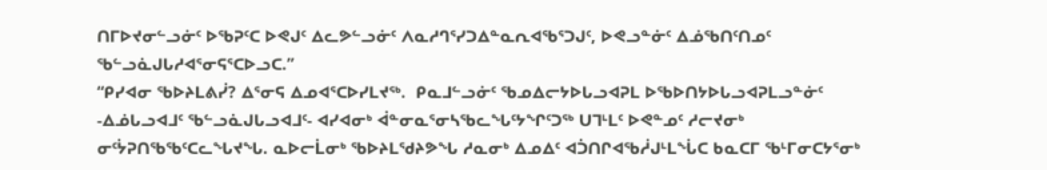ᑎᒥᐅᔪᓂᓪᓗᓃᑦ ᐅᖃᕈᑦᑕ ᐅᕙᒍᑦ ᐃᓚᕗᓪᓗᓃᑦ ᐱᓇᓱᒉᕐᓯᑐᐃᓐᓇᕆᐊᖃᕐᑐᒍᑦ, ᐅᕙᓗᓐᓃᑦ ᐃᓅᖃᑎᑦᑎᓄᑦ ᖃᓪᓗᓈᒍᒐᓱᐊᕐᓂᕋᕐᑕᐅᓗᑕ.”
“ᑭᓯᐊᓂ ᖃᐅᔨᒪᕕᓰ? ᐃᕐᓂᕋ ᐃᓄᐊᕐᑕᐅᓯᒪᔪᖅ.  ᑭᓇᒧᓪᓗᓃᑦ ᖃᓄᐃᓕᔭᐅᒐᓗᐊᕈᒪ ᐅᖃᐅᑎᔭᐅᒐᓗᐊᕈᒪᓗᓐᓃᑦ -ᐃᓅᒐᓗᐊᒧᑦ ᖃᓪᓗᓈᒍᒐᓗᐊᒧᑦ- ᐊᓯᐊᓂᒃ ᐋᓐᓂᓇᕐᓂᓴᖃᓚᖓᑦᔭᖏᑦᑐᖅ ᑌᒣᒻᒪᑦ ᐅᕙᓐᓄᑦ ᓱᓕᔪᓂᒃ ᓂᑦᔮᕈᑎᖃᖃᑦᑕᓚᖓᔪᖓ. ᓇᐅᓕᒫᓂᒃ ᖃᐅᔨᒪᖁᔨᕗᖓ ᓱᓇᓂᒃ ᐃᓄᐃᑦ ᐊᑑᑎᒋᐊᖃᓲᒍᒻᒪᖔᑕ ᑲᓇᑕᒥ ᖃᒻᒥᓂᑕᔭᕐᓂᒃ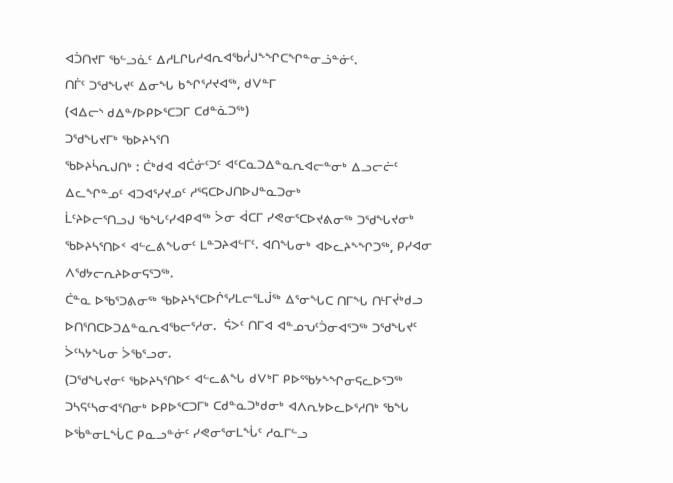ᐊᑑᑎᔪᒥ ᖃᓪᓗᓈᑦ ᐃᓱᒪᒋᒐᓱᐊᕆᐊᖃᓲᒍᖕᖏᑕᖏᓐᓂᓘᓐᓃᑦ.
ᑎᒦᑦ ᑐᖁᖓᔪᑦ ᐃᓂᖓ ᑲᖏᕐᓱᔪᐊᖅ, ᑯᐯᓐᒥ
(ᐊᐃᓕᔅ ᑯᐃᓐ/ᐅᑭᐅᕐᑕᑐᒥ ᑕᑯᓐᓈᑐᖅ)
ᑐᖁᖓᔪᒥᒃ ᖃᐅᔨᓴᕐᑎ
ᖃᐅᔨᓵᕆᒍᑎᒃ : ᑖᒃᑯᐊ ᐊᑖᓃᑦᑐᑦ ᐊᑦᑕᓇᑐᐃᓐᓇᕆᐊᓕᓐᓂᒃ ᐃᓗᓕᓖᑦ ᐃᓚᖏᓐᓄᑦ ᐊᑐᐊᕐᓯᔪᓄᑦ ᓱᕐᕋᑕᐅᒍᑎᐅᒍᓐᓇᑐᓂᒃ
ᒫᑦᔨᐅᓕᕐᑎᓗᒍ ᖃᖓᑦᓯᐊᑭᐊᖅ ᐴᓂ ᐋᑕᒥ ᓯᕙᓂᕐᑕᐅᔪᕕᓂᖅ ᑐᖁᖓᔪᓂᒃ ᖃᐅᔨᓴᕐᑎᐅᑉ ᐊᓪᓚᕕᖓᓂᑦ ᒪᓐᑐᔨᐊᓪᒥᑦ. ᐊᑎᖓᓂᒃ ᐊᐅᓚᔨᖕᖏᑐᖅ, ᑭᓯᐊᓂ ᐱᖁᔭᓕᕆᔨᐅᓂᕋᕐᑐᖅ.
ᑖᓐᓇ ᐅᖃᕐᑐᕕᓂᖅ ᖃᐅᔨᓴᕐᑕᐅᒌᕐᓯᒪᓕᕐᒪᒎᖅ ᐃᕐᓂᖓᑕ ᑎᒥᖓ ᑎᒻᒥᔫᒃᑯᓗ ᐅᑎᕐᑎᑕᐅᑐᐃᓐᓇᕆᐊᖃᓕᕐᓱᓂ.  ᕌᐳᑦ ᑎᒥᐊ ᐊᓐᓄᕃᑦᑑᓂᐊᕐᑐᖅ ᑐᖁᖓᔪᑦ ᐴᑦᓴᔭᖓᓂ ᐴᖃᕐᓗᓂ.
(ᑐᖁᖓᔪᓂᑦ ᖃᐅᔨᓴᕐᑎᐅᑉ ᐊᓪᓚᕕᖓ ᑯᐯᒃᒥ ᑭᐅᕐᖃᔭᖕᖏᓂᕋᓚᐅᕐᑐᖅ ᑐᓴᕋᑦᓴᓂᐊᕐᑎᓂᒃ ᐅᑭᐅᕐᑕᑐᒥᒃ ᑕᑯᓐᓇᑐᒃᑯᓂᒃ ᐊᐱᕆᔭᐅᓚᐅᕐᓱᑎᒃ ᖃᖓ ᐅᖄᓐᓂᒪᖔᑕ ᑭᓇᓗᓐᓃᑦ ᓯᕙᓂᕐᓂᒪᖔᑦ ᓱᓇᒥᓪᓗ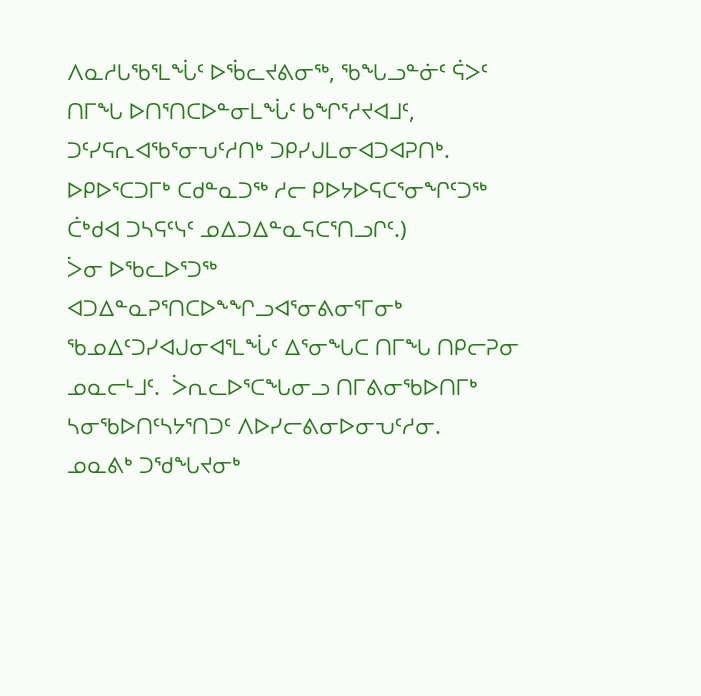ᐱᓇᓱᒐᖃᕐᒪᖔᑦ ᐅᖄᓚᔪᕕᓂᖅ, ᖃᖓᓗᓐᓃᑦ ᕌᐳᑦ ᑎᒥᖓ ᐅᑎᕐᑎᑕᐅᓐᓂᒪᖔᑦ ᑲᖏᕐᓱᔪᐊᒧᑦ, ᑐᑦᓯᕋᕆᐊᖃᕐᓂᕃᑦᓱᑎᒃ ᑐᑭᓯᒍᒪᓂᐊᑐᐊᕈᑎᒃ.  ᐅᑭᐅᕐᑕᑐᒥᒃ ᑕᑯᓐᓇᑐᖅ ᓱᓕ ᑭᐅᔭᐅᕋᑕᕐᓂᖏᑦᑐᖅ ᑖᒃᑯᐊ ᑐᓴᕋᑦᓭᑦ ᓄᐃᑐᐃᓐᓇᕋᑕᕐᑎᓗᒋᑦ.)
ᐴᓂ ᐅᖃᓚᐅᕐᑐᖅ ᐊᑐᐃᓐᓇᕈᕐᑎᑕᐅᖕᖏᓗᐊᕐᓂᕕᓂᕐᒥᓂᒃ ᖃᓄᐃᑦᑐᓯᐊᒍᓂᐊᕐᒪᖔᑦ ᐃᕐᓂᖓᑕ ᑎᒥᖓ ᑎᑭᓕᕈᓂ ᓄᓇᓕᒻᒧᑦ.  ᐴᕆᓚᐅᕐᑕᖓᓂᓗ ᑎᒥᕕᓂᖃᐅᑎᒥᒃ ᓴᓂᖃᐅᑎᑦᓴᔭᕐᑎᑐᑦ ᐱᐅᓯᓕᕕᓂᐅᓂᕃᑦᓱᓂ.
ᓄᓇᕕᒃ ᑐᖁᖓᔪᓂᒃ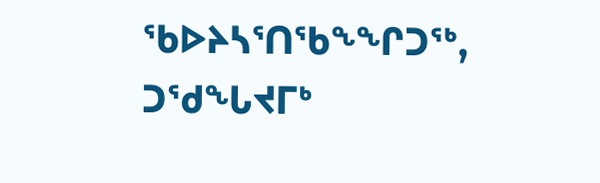ᖃᐅᔨᓴᕐᑎᖃᖕᖏᑐᖅ, ᑐᖁᖓᔪᒥᒃ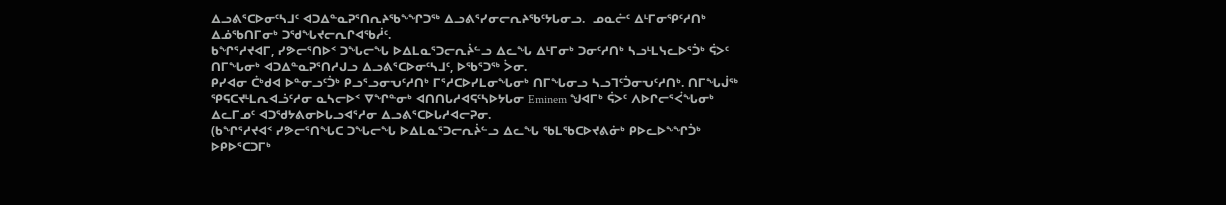ᐃᓗᕕᕐᑕᐅᓂᑦᓴᒧᑦ ᐊᑐᐃᓐᓇᕈᕐᑎᕆᔨᖃᖕᖏᑐᖅ ᐃᓗᕕᕐᓯᓂᓕᕆᔨᖃᑦᔭᒐᓂᓗ.  ᓄᓇᓖᑦ ᐃᒻᒥᓂᕿᑦᓱᑎᒃ ᐃᓅᖃᑎᒥᓂᒃ ᑐᖁᖓᔪᓕᕆᒋᐊᖃᓲᑦ.
ᑲᖏᕐᓱᔪᐊᒥ, ᓯᕗᓕᕐᑎᐅᑉ ᑐᖓᓕᖓ ᐅᐃᒪᓇᕐᑐᓕᕆᔩᓪᓗ ᐃᓚᖓ ᐃᒻᒥᓂᒃ ᑐᓂᑦᓱᑎᒃ ᓴᓗᒻᒪᓭᓚᐅᕐᑑᒃ ᕌᐳᑦ ᑎᒥᖓᓂᒃ ᐊᑐᐃᓐᓇᕈᕐᑎᓱᒍᓗ ᐃᓗᕕᕐᑕᐅᓂᑦᓴᒧᑦ, ᐅᖃᕐᑐᖅ ᐴᓂ.
ᑭᓯᐊᓂ ᑖᒃᑯᐊ ᐅᓐᓂᓗᑦᑑᒃ ᑭᓗᕐᓗᓂᕃᑦᓱᑎᒃ ᒥᕐᓱᑕᐅᓯᒪᓂᖓᓂᒃ ᑎᒥᖓᓂᓗ ᓴᓗᒣᑦᑑᓂᕃᑦᓱᑎᒃ. ᑎᒥᖓᒎᖅ ᕿᕋᑕᔪᒻᒪᕆᐊᓘᑦᓱᓂ ᓇᓴᓕᐅᑉ ᐁᖏᓐᓂᒃ ᐊᑎᑎᒐᓱᐊᕋᑦᓴᐅᔭᒐᓂ Eminem ᖑᐊᒥᒃ ᕌᐳᑦ ᐱᐅᒋᓕᕐᐹᖓᓂᒃ ᐃᓚᒥᓄᑦ ᐊᑐᖁᔭᕕᓂᐅᒐᓗᐊᕐᓱᓂ ᐃᓗᕕᕐᑕᐅᒐᓱᐊᓕᕈᓂ.
(ᑲᖏᕐᓱᔪᐊᑉ ᓯᕗᓕᕐᑎᖓᑕ ᑐᖓᓕᖓ ᐅᐃᒪᓇᕐᑐᓕᕆᔩᓪᓗ ᐃᓚᖓ ᖃᒪᖃᑕᐅᔪᕕᓃᒃ ᑭᐅᓚᐅᖕᖏᑑᒃ ᐅᑭᐅᕐᑕᑐᒥᒃ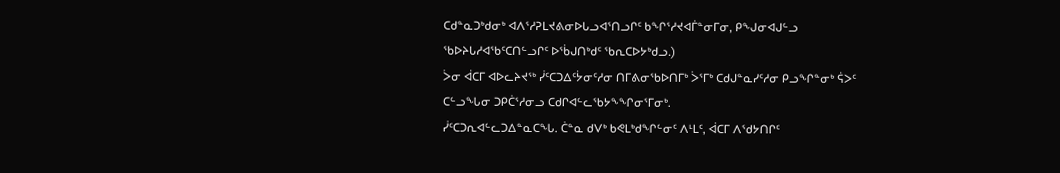ᑕᑯᓐᓇᑐᒃᑯᓂᒃ ᐊᐱᕐᓱᕈᒪᔪᕕᓂᐅᒐᓗᐊᕐᑎᓗᒋᑦ ᑲᖏᕐᓱᔪᐊᒦᓐᓂᒥᓂ, ᑭᖑᓂᐊᒍᓪᓗ ᖃᐅᔨᒐᓱᐊᖃᑦᑕᑎᓪᓗᒋᑦ ᐅᖄᒍᑎᒃᑯᑦ ᖃᕆᑕᐅᔭᒃᑯᓗ.)
ᐴᓂ ᐋᑕᒥ ᐊᐅᓚᔨᔪᖅ ᓰᑦᑕᑐᐃᑦᔮᓂᑦᓱᓂ ᑎᒥᕕᓂᖃᐅᑎᒥᒃ ᐴᕐᒥᒃ ᑕᑯᒍᓐᓇᓯᑦᓱᓂ ᑭᓗᖏᓐᓂᒃ ᕌᐳᑦ ᑕᓪᓗᖓᓂ ᑐᑭᑖᕐᓱᓂᓗ ᑕᑯᒋᐊᓪᓚᖃᔭᖕᖏᓂᕐᒥᓂᒃ.
ᓰᑦᑕᑐᕆᐊᓪᓚᑐᐃᓐᓇᑕᖓ. ᑖᓐᓇ ᑯᐯᒃ ᑲᕙᒪᒃᑯᖏᓪᓂᑦ ᐱᒻᒪᑦ, ᐋᑕᒥ ᐱᖁᔭᑎᒋᑦ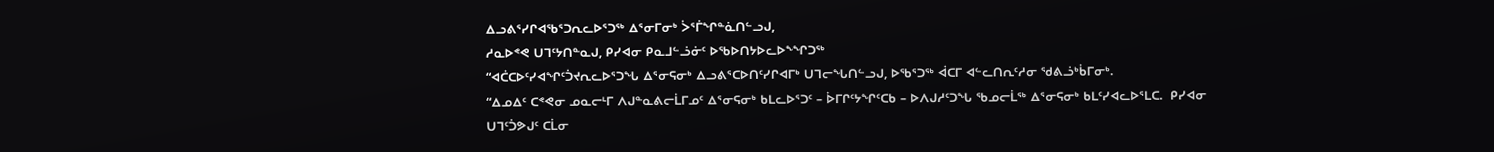ᐃᓗᕕᕐᓯᒋᐊᖃᕐᑐᕆᓚᐅᕐᑐᖅ ᐃᕐᓂᒥᓂᒃ ᐴᕐᒦᖏᓐᓈᑎᓪᓗᒍ,
ᓱᓇᐅᕝᕙ ᑌᒣᑦᔭᑎᓐᓇᒍ, ᑭᓯᐊᓂ ᑭᓇᒧᓪᓘᓃᑦ ᐅᖃᐅᑎᔭᐅᓚᐅᖕᖏᑐᖅ
“ᐊᑖᑕᐅᑦᓯᐊᖏᑦᑑᔪᕆᓚᐅᕐᑐᖓ ᐃᕐᓂᕋᓂᒃ ᐃᓗᕕᕐᑕᐅᑎᑦᓯᒋᐊᒥᒃ ᑌᒣᓕᖓᑎᓪᓗᒍ, ᐅᖃᕐᑐᖅ ᐋᑕᒥ ᐊᓪᓚᑎᕆᑦᓱᓂ ᖁᕕᓘᒃᑳᒥᓂᒃ.
“ᐃᓄᐃᑦ ᑕᕝᕙᓂ ᓄᓇᓕᒻᒥ ᐱᒍᓐᓇᕕᓕᒫᒥᓄᑦ ᐃᕐᓂᕋᓂᒃ ᑲᒪᓚᐅᕐᑐᑦ – ᐆᒥᒋᑦᔭᖏᑦᑕᑲ – ᐅᐱᒍᓱᑦᑐᖓ ᖃᓄᓕᒫᖅ ᐃᕐᓂᕋᓂᒃ ᑲᒪᑦᓯᐊᓚᐅᕐᒪᑕ.  ᑭᓯᐊᓂ ᑌᒣᑦᑑᕗᒍᑦ ᑕᒫᓂ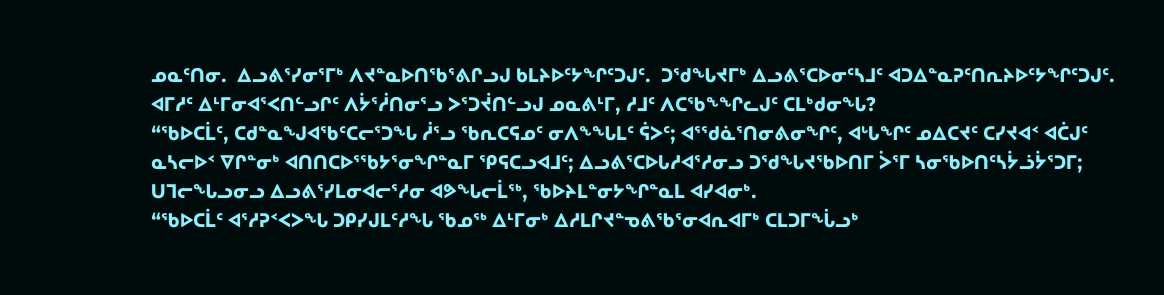ᓄᓇᑦᑎᓂ.  ᐃᓗᕕᕐᓯᓂᕐᒥᒃ ᐱᔪᓐᓇᐅᑎᖃᕐᕕᒋᓗᒍ ᑲᒪᔨᐅᑦᔭᖏᑦᑐᒍᑦ.  ᑐᖁᖓᔪᒥᒃ ᐃᓗᕕᕐᑕᐅᓂᑦᓴᒧᑦ ᐊᑐᐃᓐᓇᕈᑦᑎᕆᔨᐅᑦᔭᖏᑦᑐᒍᑦ. ᐊᒥᓱᑦ ᐃᒻᒥᓂᐊᕐᐸᑎᓪᓗᒋᑦ ᐱᔮᕐᓲᑎᓂᕐᓗ ᐳᕐᑐᔫᑎᓪᓗᒍ ᓄᓇᕕᒻᒥ, ᓱᒧᑦ ᐱᑕᖃᖕᖏᓚᒍᑦ ᑕᒪᒃᑯᓂᖓ?
“ᖃᐅᑕᒫᑦ, ᑕᑯᓐᓇᖑᐊᖃᑦᑕᓕᕐᑐᖓ ᓲᕐᓗ ᖃᕆᑕᕋᓄᑦ ᓂᐱᖕᖓᒪᑦ ᕌᐳᑦ; ᐊᕐᕐᑯᓈᕐᑎᓂᕕᓂᖏᑦ, ᐊᒡᒐᖏᑦ ᓄᐃᑕᔪᑦ ᑕᓯᔪᐊᑉ ᐊᑖᒍᑦ ᓇᓴᓕᐅᑉ ᐁᒋᓐᓂᒃ ᐊᑎᑎᑕᐅᕐᕐᑲᔭᕐᓂᖏᓐᓇᒥ ᕿᕋᑕᓗᐊᒧᑦ; ᐃᓗᕕᕐᑕᐅᒐᓱᐊᕐᓱᓂᓗ ᑐᖁᖓᔪᖃᐅᑎᒥ ᐴᕐᒥ ᓴᓂᖃᐅᑎᑦᓴᔮᓘᔮᕐᑐᒥ; ᑌᒣᓕᖓᓗᓂᓗ ᐃᓗᕕᕐᓯᒪᓂᐊᓕᕐᓱᓂ ᐊᕗᖓᓕᒫᖅ, ᖃᐅᔨᒪᓐᓂᔭᖏᓐᓇᒪ ᐊᓯᐊᓂᒃ.
“ᖃᐅᑕᒫᑦ ᐊᕐᓱᕈᑉᐸᐳᖓ ᑐᑭᓯᒍᒪᑦᓱᖓ ᖃᓄᖅ ᐃᒻᒥᓂᒃ ᐃᓱᒪᒋᔪᓐᓀᕕᖃᕐᓂᐊᕆᐊᒥᒃ ᑕᒪᑐᒥᖔᓗᒃ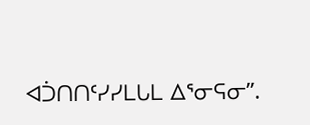ᐊᑑᑎᑎᑦᓯᓯᒪᒐᒪ ᐃᕐᓂᕋᓂ”.